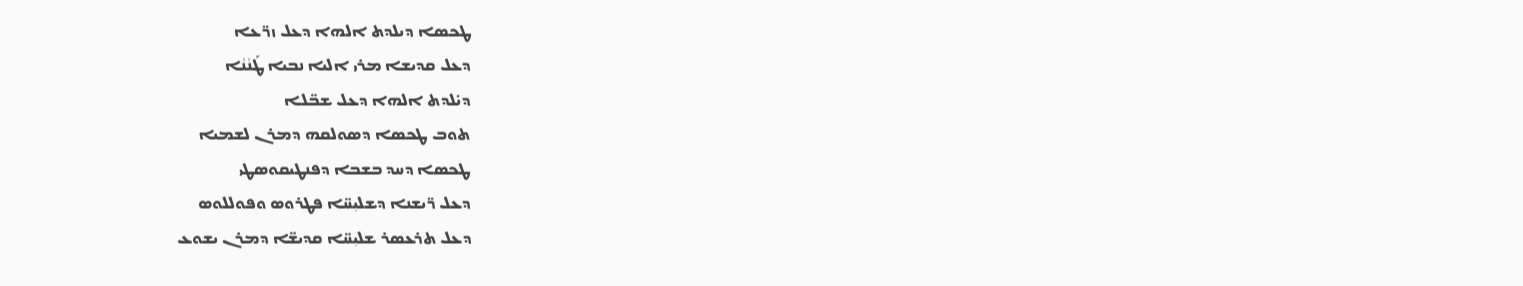ܛܟܣܐ ܕܝܠܕܬ ܐܠܗܐ ܕܥܠ ܙܪ̈ܥܐ
ܕܥܠ ܩܕܝܫܐ ܡܪܝ ܐܠܝܐ ܢܒܝܐ ܛܰܢܵܢܵܐ
ܕܝ̇ܠܕܬ ܐܠܗܐ ܕܥܠ ܫܒ̈ܠܐ
ܬܘܒ ܛܟܣܐ ܕܣܘܠܩܗ ܕܡܪܢ ܠܫܡܝܐ
ܛܟܣܐ ܕܚܕ ܒܫܒܐ ܕܦܢܛܝܩܘܣܛܝ
ܕܥܠ ܪ̈ܝܫܢܐ ܕܫܠܝܼܚ̈ܐ ܦܛܪܘܣ ܘܦܘܠܠܘܣ
ܕܥܠ ܬܪܥܣܪ ܫܠܝܼܚ̈ܐ ܩܕܝܫ̈ܐ ܕܡܪܢ ܝܫܘܥ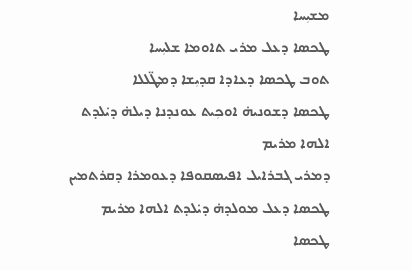ܡܫܝܼܚܐ
ܛܟܣܐ ܕܥܠ ܡܪܝ ܬܐܘܡܐ ܫܠܝܼܚܐ
ܬܘܒ ܛܟܣܐ ܕܥܐܕܐ ܩܕܝܼܫܐ ܕܡܛ̈ܠܠܐ
ܛܟܣܐ ܕܫܘܢܝܗ̇ ܐܘܟܼܝܬ ܥܘܢܕܢܐ ܕܝܠܗ̇ ܕܝ̇ܠܕܬ ܐܠܗܐ ܡܪܝܡ
ܕܡܪܝ ܓܒܪܐܝܠ ܐܦܝܣܩܘܦܐ ܕܥܘܡܪܐ ܕܩܪܬܡܝܢ
ܛܟܣܐ ܕܥܠ ܡܘܠܕܗ̇ ܕܝ̇ܠܕܬ ܐܠܗܐ ܡܪܝܡ
ܛܟܣܐ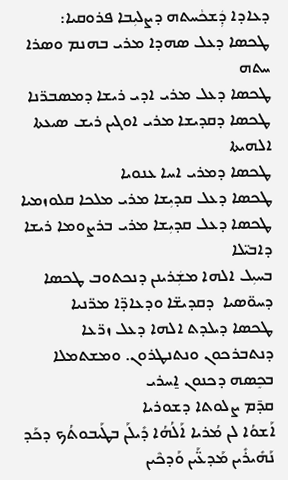ܕܥܐܕܐ ܕܲܫܟܵܚܬܗ ܕܨܠܝܼܒܐ ܦܪܘܩܝܐ:
ܛܟܣܐ ܕܥܠ ܣܗܕܐ ܡܪܝ ܒܗܢܡ ܘܣܪܐ ܚܬܗ
ܛܟܣܐ ܕܥܠ ܡܪܝ ܐܕܝ ܪܝܫܐ ܕܡܣܒܪ̈ܢܐ
ܛܟܣܐ ܕܩܕܝܫܐ ܡܪܝ ܐܘܓܝܢ ܪܝܫ ܣܝܥܬܐ ܐܠܗܝܬܐ
ܛܟܣܐ ܕܡܪܝ ܐܚܐ ܥܢܘܝܐ
ܛܟܣܐ ܕܥܠ ܩܕܝܼܫܐ ܡܪܝ ܡܠܟܐ ܩܠܘܙܡܝܐ
ܛܟܣܐ ܕܥܠ ܩܕܝܼܫܐ ܡܪܝ ܒܪܨܘܡܐ ܪܝܫܐ ܕܐܒܝ̈ܠܐ
ܒܚܝܼܠ ܐܠܗܐ ܡܫܲܪܝܢܢ ܕܢܟܬܘܒ ܛܟܣܐ ܕܚܘ̈ܣܝܐ  ܕܩܕܝܫ̈ܐ ܘܕܥܐܕ̈ܐ ܡܪ̈ܢܝܐ
ܛܟܣܐ ܕܝܠܕܬ ܐܠܗܐ ܕܥܠ ܙܪ̈ܥܐ
ܕܢܬܒܪܟܘܢ ܘܢܬܢܛܪܘܢ. ܘܡܫܬܡܠܐ ܒܟܸܣܗ ܕܟܢܘܢ ܐ̱ܚܪܝ
ܩܕ̄ܡ ܨܠܘܬܐ ܕܫܘܪܝܐ
ܐܰܫܘܳܐ ܠܢ ܡܳܪܝܐ ܐܰܠܳܗܳܐ ܕܺܝܠܰܢ ܒܛܰܝܒܘܬܳܟ ܕܟܰܕ ܢܰܗܺܝܪܺܝܢ ܡܰܕܥ̈ܰܝܢ ܘܰܕܟܶܝܢ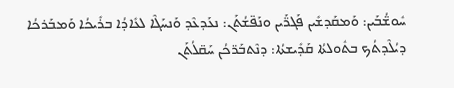ܚܽܘܫ̈ܳܒܰܝܢ: ܘܰܡܩܰܕܫܺܝܢ ܦܰܓܪ̈ܰܝܢ ܘܢܰܦ̈ܫܳܬܰܢ: ܢܥܰܕܥܶܕ ܘܰܢܚܰܓܶܐ ܠܥܺܐܕܳܐ ܒܪܺܝܟܳܐ ܘܰܡܒܰܪܟܳܐ ܕܝܳܠܶܕܬܳܟ ܒܬܽܘܠܬܳܐ ܩܰܕܺܝܫܬܳܐ: ܕܢܶܬܒܰܪ̈ܟܳܢ ܚܰܩ̈ܠܳܬܰܢ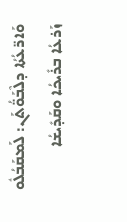ܘܰܐܪ̈ܥܳܬܳܐ ܕܠܶܒܰܘ̈ܳܬܰܢ: ܠܰܡܩܰܒܳܠܽܘ ܙܰܪܥܳܐ ܒܪܺܝܟܳܐ ܘܩܰܕܺܝܫܳܐ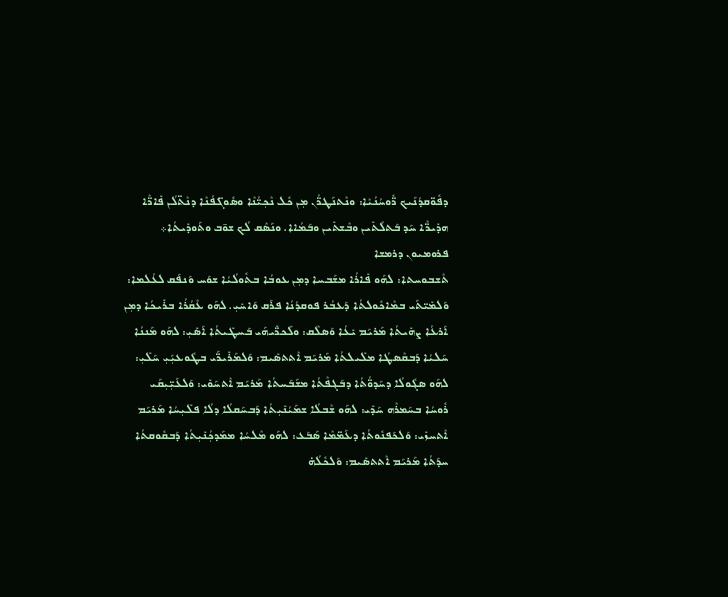ܕܦܽܘ̈ܩܕܳܢܰܝܟ ܪ̈ܽܘܚܳܢܳܝܶܐ: ܘܢܶܬܢܰܛܪ̈ܳܢ ܡܼܢ ܟܽܠ ܢܶܟܼܝ̈ܳܢܶܐ ܘܣܽܘܓ̈ܦܳܢܶܐ ܕܢܶܬ̈ܠܳܢ ܦܺܐܪ̈ܶܐ ܗܕܺܝܪ̈ܶܐ ܚܰܕ ܒܰܬܠܳܬܺܝܢ ܘܒܶܫܬܺܝܢ ܘܒܰܡܳܐܐ. ܘܢܰܣܶܩ ܠܳܟ ܫܘ̄ܒ ܘܬܰܘܕܺܝܬܳܐ܀
ܦܪܘܡܝܘܢ ܕܪܡܫܐ
ܬܶܫܒܘܚܬܐ: ܠܗܰܘ ܦܺܐܪܳܐ ܡܫܰܒܚܐ ܕܡܼܢ ܥܘܒܳܐ ܒܬܽܘܠܳܝܳܐ ܫܘܰܚ ܘܰܢܦܰܩ ܠܥܳܠܡܐ: ܘܰܠܡܺܝ̈ܬܰܝ ܒܡܶܐܟܽܘܠܬܳܐ ܕܰܥܒܳܪ ܦܘܩܕܳܢܳܐ ܦܪܰܩ ܘܰܐܚܺܝܼ. ܠܗܰܘ ܥܶܩܳܪܳܐ ܒܪܺܝܟܳܐ ܕܡܼܢ ܐܰܪܥܳܐ ܨܗܺܝܬܳܐ ܡܰܪܝܰܡ ܝܺܥܳܐ ܘܰܣܠܶܩ: ܘܠܰܟܪ̈ܺܝܗܰܝ ܒܰܚܛܺܝܬܳܐ ܐܰܣܺܝܼ: ܠܗܰܘ ܡܰܢܢܳܐ ܚܰܠܝܳܐ ܕܰܒܩܶܣܛܳܐ ܡܠܺܝܠܬܳܐ ܡܰܪܝܰܡ ܐܶܬܬܣܺܝܡ: ܘܰܠܡܰܪܺܝܪ̈ܰܝ ܒܛܽܘܥܝܼܰܝܼ ܚܰܠܺܝܼ: ܠܗܰܘ ܣܓܽܘܠܳܐ ܕܚܰܕܘ̈ܳܬܳܐ ܕܒܰܓܦܶܬܳܐ ܡܫܰܒܰܚܬܳܐ ܡܰܪܝܰܡ ܐܶܬܚܰܘܺܝ: ܘܰܠܥܰܝܼ̈ܝܼܩܰܝ ܪܽܘܚܳܐ ܒܚܰܡܪܶܗ ܚܰܕܺܝ: ܠܗܰܘ ܫܶܒܠܳܐ ܫܡܰܝܳܢܺܝܼܬܳܐ ܕܰܒܚܰܩܠܳܐ ܕܠܳܐ ܦܠܺܝܼܚܳܐ ܡܰܪܝܰܡ ܐܶܬܚܙܺܝ: ܘܰܠܟܰܦܢܽܘܬܳܐ ܕܥܰܡ̈ܡܶܐ ܣܰܒܰܥ: ܠܗܰܘ ܡܶܠܚܳܐ ܡܡܰܕܟܼܳܢܺܝܼܬܳܐ ܕܰܒܩܽܘܩܬܳܐ ܚܕܰܬܳܐ ܡܰܪܝܰܡ ܐܶܬܬܣܺܝܡ: ܘܰܠܟܽܠܳܗ̇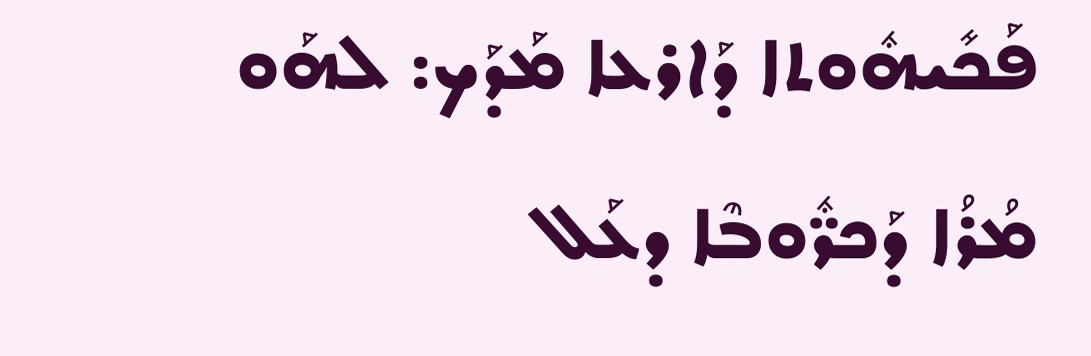ܦܰܟܺܝܗܽܘܬܐ ܕܰܐܪܥܐ ܡܰܕܰܟ: ܠܗܰܘ ܡܳܪܳܐ ܕܰܟܪ̈ܽܘܒܶܐ ܕܥܰܠ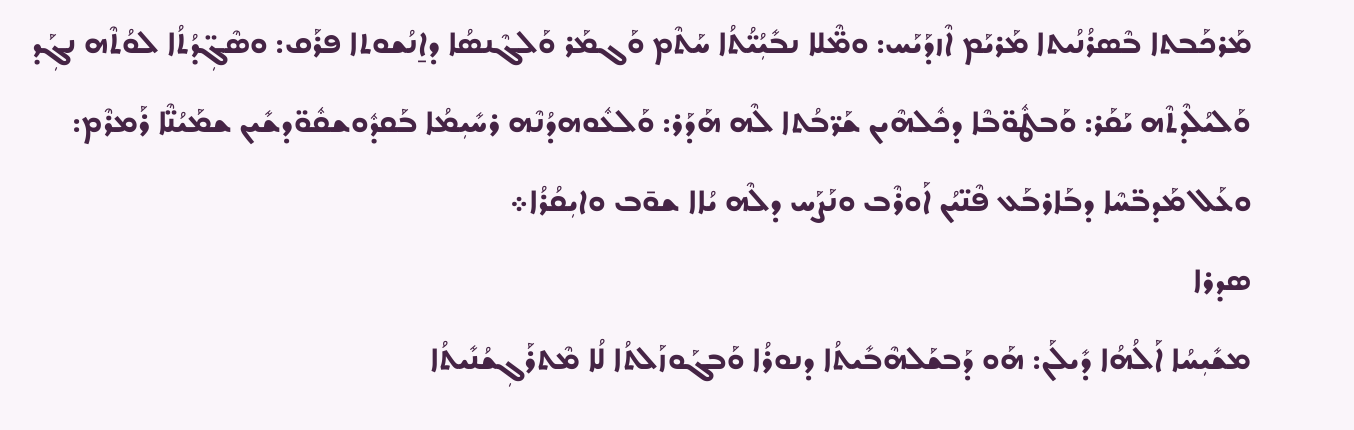ܡܰܪܟܰܒܬܐ ܒܶܣܪܳܢܳܝܬܐ ܡܰܪܝܰܡ ܐܶܙܕܰܝܰܚ: ܘܡ̈ܶܠܐ ܢܒܺܝܼܳܝ̈ܳܬܳܐ ܚܰܬܶܡ ܘܰܓܡܰܪ ܘܰܠܓܶܢܣܳܐ ܕܐ̱ܢܳܫܘܬܐ ܦܪܰܩ: ܘܣܶܓܼ̈ܕܳܬܳܐ ܠܘܳܬܶܗ ܢܓܼܰܕ ܘܰܠܝܳܠܶܕܬܶܗ ܝܰܩܰܪ: ܘܰܒܛܽܘ̈ܒܶܐ ܕܟܽܠܗܶܝܢ ܫܰܪ̈ܒܳܬܐ ܠܶܗ ܗܰܕܰܪ: ܘܰܠܥܽܘܗܕܳܢܶܗ ܪܚܺܝܼܡܳܐ ܒܰܩܕܽܘܫܩܽܘ̈ܕܫܺܝܢ ܫܡܰܝܳܢ̈ܶܐ ܪܰܡܪܶܡ: ܘܥܰܠ ܡܰܕܒ̈ܚܶܐ ܕܒܰܐܪܒܰܥ ܦܶܢ̈ܝܳܢ ܐܰܘܪܶܒ ܘܢܰܨܰܚ ܕܠܶܗ ܝܳܐܐ ܫܘ̄ܒ ܘܐܝܼܩܳܪܳܐ܀
ܣܕܪܐ
ܡܫܺܝܼܚܳܐ ܐܰܠܳܗܳܐ ܕܺܝܠܰܢ: ܗܰܘ ܕܰܒܫܰܠܗܶܒܺܝܬܳܐ ܕܢܘܪܳܐ ܘܰܒܓܰܘܙܰܠܬܳܐ ܠܳܐ ܡܶܬܪܰܓܼܫܳܢܺܝܬܳܐ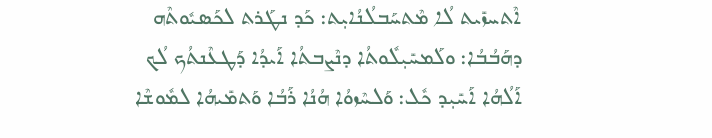ܐܶܬܚܙܺܝܬ ܠܳܐ ܡܶܬܚܰܒܠܳܢܳܐܝܼܬ: ܟܰܕ ܢܛܰܪܬ ܠܟܰܣܝܽܘܬܶܗ ܕܗܰܒܳܒܳܐ: ܘܠܰܡܚܺܝܼܠܽܘܬܳܐ ܕܢܶܨܒܬܳܐ ܐܰܝܕܳܐ ܕܰܛܥܶܢܬܳܟ ܠܳܟ ܐܰܠܳܗܳܐ ܐܰܚܺܝܼܕ ܟܽܠ: ܘܰܠܚܶܙܘܳܐ ܗܳܢܳܐ ܪܰܒܳܐ ܘܰܬܡܺܝܗܳܐ ܠܡܽܘܫܶܐ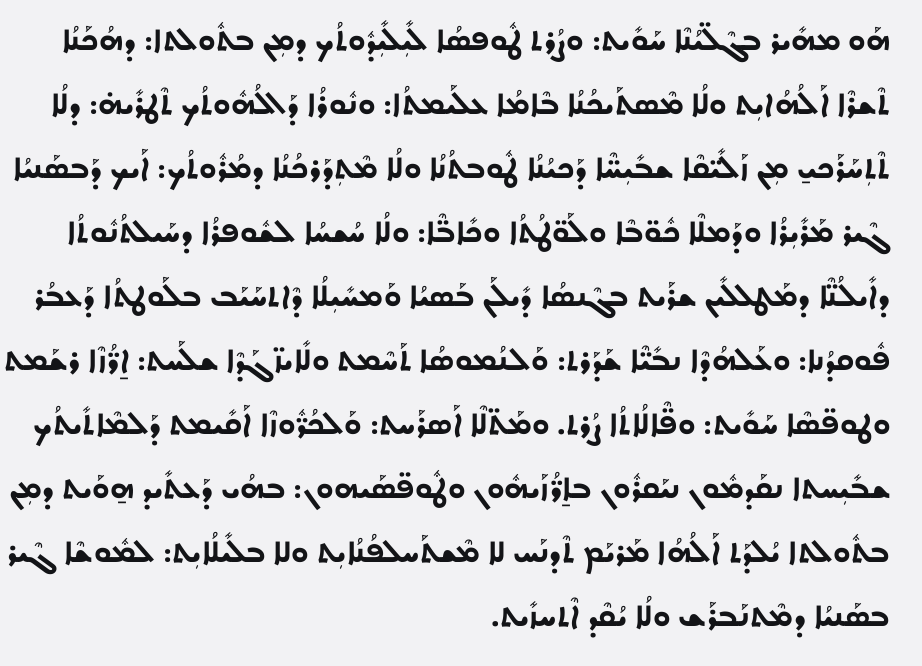ܗܰܘ ܡܗܺܝܪ ܒܓܶܠ̈ܝܳܢܶܐ ܚܰܘܺܝܬ: ܘܨܳܪܬ ܛܽܘܦܣܳܐ ܠܺܝܼܠܺܝܼܕܽܘܬܳܟ ܕܡܼܢ ܒܬܽܘܠܬܐ: ܕܗܳܟܰܢܳܐ ܬܶܫܪܶܐ ܐܰܠܳܗܳܐܝܼܬ ܘܠܳܐ ܡܶܣܬܰܝܟܳܢܳܐ ܒܶܐܡܳܐ ܥܠܰܝܡܬܳܐ: ܘܢܽܘܪܳܐ ܕܰܐܠܳܗܽܘܬܳܟ ܬܶܛܪܺܝܗ̇: ܕܠܳܐ ܬܶܬܼܚܰܪܰܟܝ̱ ܡܼܢ ܙܰܠܺܝ̈ܩܶܐ ܫܒܺܝܼܚ̈ܶܐ ܕܰܟܝܳܢܳܐ ܛܽܘܒܬܳܢܳܐ ܘܠܳܐ ܡܶܬܼܕܰܪܟܳܢܳܐ ܕܡܳܪܽܘܬܳܟ: ܐܰܝܟ ܕܰܒܣܰܢܝܳܐ ܓܶܝܪ ܡܰܪܺܝܼܪܳܐ ܘܕܰܡܠܶܐ ܟܽܘ̈ܒܶܐ ܘܠܰܘ̈ܛܳܬܳܐ ܘܟܺܐܒ̈ܶܐ: ܘܠܳܐ ܚܳܫܚܳܐ ܠܫܽܘܦܪܳܐ ܕܚܰܝܠܬܳܢܽܘܬܳܐ ܕܐܺܝܠܳܢ̈ܶܐ ܕܡܰܛܠܠܺܝܢ ܫܪܰܝܬ ܒܓܶܢܣܳܐ ܕܺܝܠܰܢ ܒܰܣܝܳܐ ܘܰܡܚܺܝܼܠܳܐ ܕܶܐܬܚܰܝܰܒ ܒܠܰܘܛܬܳܐ ܕܰܥܒܳܪ ܦܽܘܩܕܳܢܐ: ܘܥܰܠܗܳܕܶܐ ܢܒܺܝ̈ܶܐ ܫܰܕܰܪܬ: ܘܰܠܢܳܡܘܣܳܐ ܬܰܚܶܡܬ ܘܠܺܐܝܙ̈ܓܰܕܶܐ ܫܠܰܚܬ: ܐ̱ܪ̈ܳܙܶܐ ܪܫܰܡܬ ܘܛܘܦ̈ܣܶܐ ܚܰܘܺܝܬ: ܘܦ̈ܶܐܠܳܐܬܳܐ ܨܳܪܬ. ܘܡܰܬ̈ܠܶܐ ܐܰܣܪܰܚܬ: ܘܰܠܟܳܪ̈ܽܘܙܶܐ ܐܰܩܺܝܡܬ ܕܰܠܡܶܐܬܺܝܬܳܟ ܫܒܺܝܼܚܬܐ ܢܩܰܕܡܽܘܢ ܢܝܰܩܪܽܘܢ ܒܐ̱ܪ̈ܳܙܰܝܗܽܘܢ ܘܛܽܘܦ̈ܣܰܝܗܘܢ: ܒܗܳܝ ܕܰܥܬܺܝܕ ܗ̱ܘܰܝܬ ܕܡܼܢ ܒܬܽܘܠܬܐ ܝܳܠܕܰܬ ܐܰܠܳܗܳܐ ܡܰܪܝܰܡ ܬܶܕܢܰܚ ܠܐ ܡܶܫܬܰܚܠܦܳܢܳܐܝܼܬ ܘܠܐ ܒܠܺܝܠܳܐܝܼܬ: ܠܡܽܘܫܶܐ ܓܶܝܪ ܒܣܰܢܝܳܐ ܕܡܶܬܢܰܒܪܰܫ ܘܠܳܐ ܝܳܩܶܕ ܐܶܬܚܙܺܝܬ.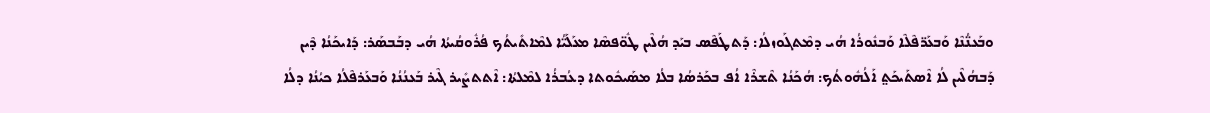ܘܒܰܥܢ̈ܳܢܶܐ ܘܰܒܥܰܪ̈ܦܶܠܶܐ ܘܰܒܢܽܘܪܳܐ ܗܳܝ ܕܡܶܬܓܰܘܙܠܳܐ: ܕܰܬܛܰܦܶܣ ܒܝܰܕ ܗܳܠܶܝܢ ܛܽܘ̈ܦܣܶܐ ܡܥܰܠܰܝ̈ܳܐ ܠܡܶܐܬܺܝܬܳܟ ܦܳܪܽܘܩܳܝܬܳܐ ܗܳܝ ܕܒܰܒܣܰܪ: ܕܰܐܝܟܰܢܳܐ ܕܶܝܢ ܕܰܒܗܳܠܶܝܢ ܠܳܐ ܐܶܣܬܰܝܟܰܬ݀ ܐܰܠܳܗܽܘܬܳܟ: ܗܳܟܰܢܳܐ ܬܶܫܪܶܐ ܐܳܦ ܒܟܰܪܣܳܐ ܒܠܳܐ ܡܣܰܝܟܽܘܬܐ ܕܥܳܒܪܳܐ ܠܡܶܠܬܳܐ: ܐܶܬܬܨܺܝܪ ܓܶܝܪ ܒܰܥܢܳܢܳܐ ܘܰܒܥܰܪܦܶܠܳܐ ܟܝܳܢܳܐ ܕܠܳܐ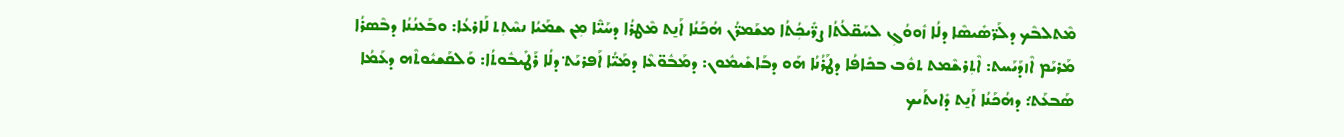ܡܶܬܠܒܶܟ ܕܠܰܪ̈ܣܺܝܣܶܐ ܕܠܳܐ ܙܽܘܘܳܓܼ ܠܚܰܩ̈ܠܳܬܳܐ ܨܪ̈ܺܝܟܼܳܬܳܐ ܡܫܰܡܪ̈ܳܢ ܗܳܟܰܢܳܐ ܐܰܢ̱ܬ ܡܶܛܪܳܐ ܕܚܰܝ̈ܶܐ ܡܼܢ ܫܡܰܝܳܐ ܢܚܶܬܼܬ ܠܰܐܪܥܳܐ: ܘܒܰܥܢܳܢܳܐ ܕܒܶܣܪܳܐ ܡܰܪܝܰܡ ܐܶܙܕܰܝܰܚܬ: ܐܶܬܼܪܫܶܡܬ ܬܘܽܒ ܒܟܺܐܦܳܐ ܕܛܰܪܳܢܳܐ ܗܰܘ ܕܒܰܐܫܺܝܡܽܘܢ: ܕܡܰܒܽܘ̈ܥܶܐ ܕܡܰܝ̈ܳܐ ܐܰܦܪܝܰܬ݀ ܕܠܳܐ ܪܰܛܺܝܒܽܘܬܳܐ: ܘܰܠܩܰܫܝܽܘܬܶܗ ܕܥܰܡܳܐ ܣܰܒܥܰܬ݀: ܕܗܳܟܰܢܳܐ ܐܰܢ̱ܬ ܕܺܐܝܬܰܝܟ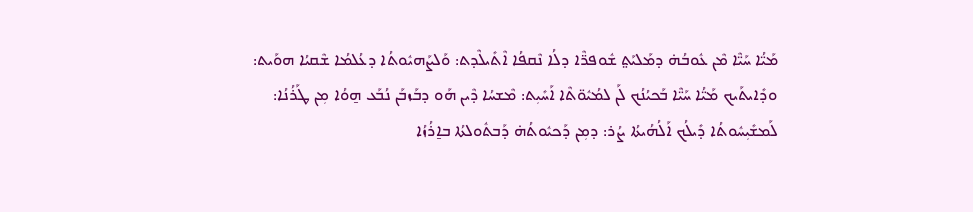ܡܰܝ̈ܳܐ ܚܰܝ̈ܶܐ ܡܶܢ ܥܽܘܒܳܗ̇ ܕܡܰܠܝܰܬ݀ ܫܽܘܦܪ̈ܶܐ ܕܠܳܐ ܢܶܩܦܳܐ ܐܶܬܺܝܠܶܕܬ: ܘܰܠܨܰܗܝܽܘܬܳܐ ܕܥܳܠܡܳܐ ܫܶܩܝܳܐ ܗܘܰܝܬ: ܘܕܺܐܝܬܰܝܟ ܡܰܝ̈ܳܐ ܚܰܝ̈ܶܐ ܒܰܟܝܳܢܳܟ ܠܰܢ ܠܡܳܝܽܘ̈ܬܶܐ ܐܰܚܺܝܼܬ: ܡܶܫܚܳܐ ܕܶܝܢ ܗܰܘ ܕܒܰܙܒܰܢ ܢܳܒܰܥ ܗ̱ܘܳܐ ܡܼܢ ܛܰܪܳܢܳܐ: ܠܰܡܫܺܝܼܚܽܘܬܳܐ ܕܺܝܠܳܟ ܐܰܠܳܗܳܝܬܳܐ ܨܳܪ: ܕܡܼܢ ܕܰܟܝܽܘܬܳܗ̇ ܕܰܒܬܽܘܠܬܳܐ ܒܐ̱ܪܳܙܳܐ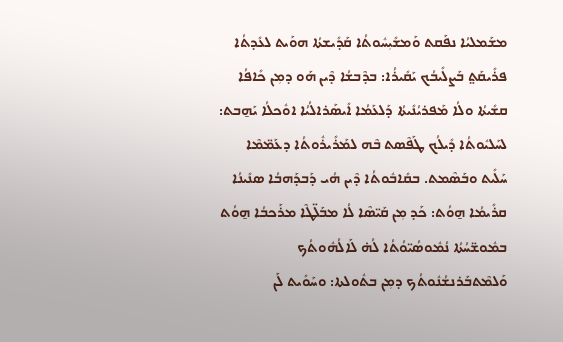ܡܫܰܡܠܝܳܐ ܢܦܰܩܬ ܘܰܡܫܺܝܼܚܽܘܬܳܐ ܩܰܕܺܝܫܬܳܐ ܗܘܰܝܬ ܠܥܺܕܬܳܐ ܦܪܺܝܩܰܬ݀ ܒܰܨܠܺܝܒܳܟ ܝܰܩܺܝܪܳܐ: ܒܕܶܒܫܳܐ ܕܶܝܢ ܗܰܘ ܕܡܼܢ ܟܺܐܦܳܐ ܩܫܺܝܬܳܐ ܘܠܳܐ ܡܰܦܪܝܳܢܺܝܬܳܐ ܕܰܠܥܰܡܳܐ ܐܺܝܣܰܪܐܠܳܝܳܐ ܐܘܽܟܠܳܐ ܝܰܗ̱ܒܬ: ܠܚܰܠܝܽܘܬܳܐ ܕܺܝܠܳܟ ܛܰܦܶܣܬ ܒܶܗ ܠܡܰܪܺܝܪܽܘܬܳܐ ܕܥܰܡ̈ܡܶܐ ܚܰܠܺܝܬ ܘܒܰܣܶܡܬ. ܒܩܺܐܒܽܘܬܳܐ ܕܶܝܢ ܗܳܝ ܕܰܒܕܰܗܒܳܐ ܣܢܺܝܢܳܐ ܩܪܺܝܡܳܐ ܗ̱ܘܳܬ: ܟܰܕ ܡܼܢ ܩܰܝ̈ܣܶܐ ܠܳܐ ܡܒܰܠ̈ܛܶܐ ܡܪܰܟܒܳܐ ܗ̱ܘܳܬ ܒܡܽܘܫ̈ܚܳܬܳܐ ܢܳܡܽܘܣܳܝ̈ܘܳܬܳܐ ܠܳܗ̇ ܠܰܐܠܳܗܽܘܬܳܟ ܘܰܠܡܶܬܒܰܪܢܫܳܢܽܘܬܳܟ ܕܡܼܢ ܒܬܽܘܠܬܐ: ܘܚܰܘܺܝܬ ܠܰܢ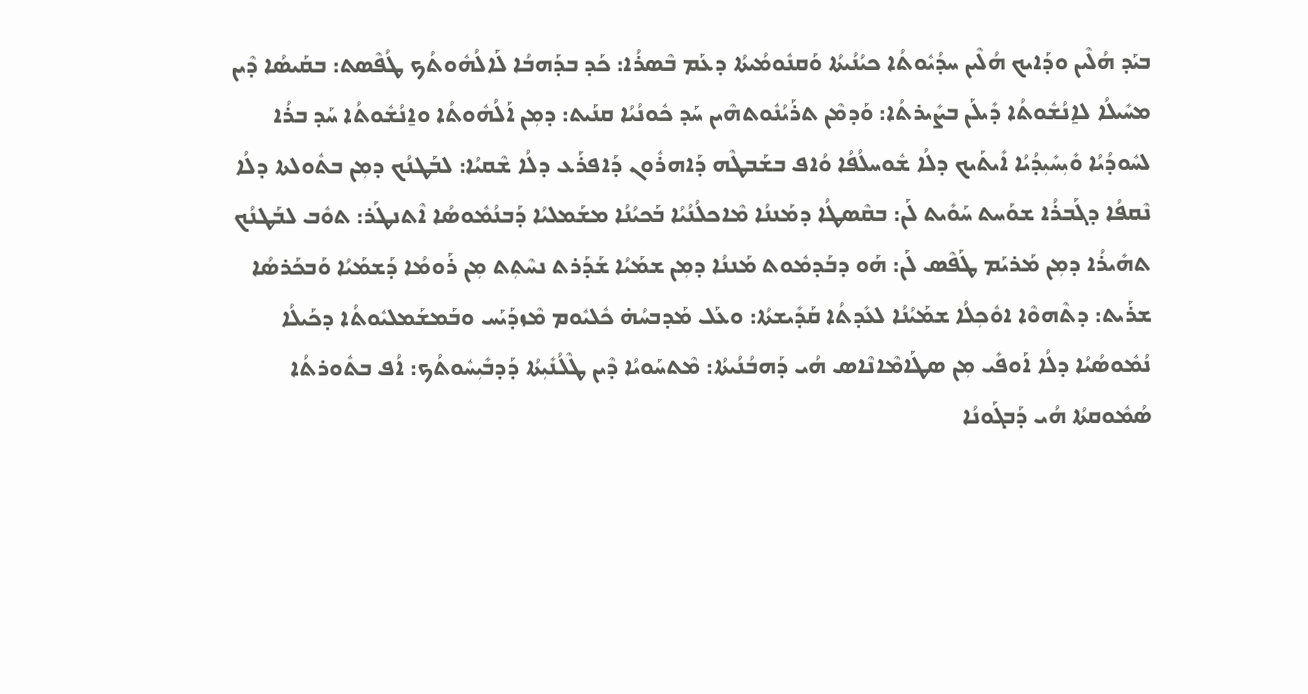ܒܝܰܕ ܗܳܠܶܝܢ ܘܕܰܐܝܟ ܗܳܠܶܝܢ ܚܕܳܝܽܘܬܳܐ ܟܝܳܢܳܝܬܳܐ ܘܰܩܢܽܘܡܳܝܬܳܐ ܕܥܰܡ ܒܶܣܪܳܐ: ܟܰܕ ܒܕܰܗܒܳܐ ܠܰܐܠܳܗܽܘܬܳܟ ܛܳܦܶܣܬ: ܒܩܰܝܣܳܐ ܕܶܝܢ ܡܚܺܝܠܳܐ ܠܐ̱ܢܳܫܽܘܬܳܐ ܕܺܝܠܰܢ ܒܨܺܝܪܬܳܐ: ܘܰܕܡܶܢ ܬܪܰܝܳܢܽܘܬܗܶܝܢ ܚܰܕ ܟܽܘܢܳܝܳܐ ܩܢܰܝܬ: ܕܡܼܢ ܐܰܠܳܗܽܘܬܳܐ ܘܐ̱ܢܳܫܽܘܬܳܐ ܚܰܕ ܒܪܳܐ ܠܚܽܘܕܳܝܳܐ ܘܺܝܼܚܺܝܼܕܳܝܳܐ ܐܺܝܬܰܝܟ ܕܠܳܐ ܫܽܘܚܠܳܦܳܐ ܘܳܐܦ ܒܫܰܒܛܶܗ ܕܰܐܗܪܽܘܢ ܕܰܐܦܪܰܥ ܕܠܳܐ ܫܶܩܝܳܐ: ܠܒܰܛܢܳܟ ܕܡܼܢ ܒܬܽܘܠܬܐ ܕܠܳܐ ܢܶܩܦܳܐ ܕܓܰܒܪܳܐ ܫܘܰܚܬ ܚܰܘܺܝܬ ܠܰܢ: ܒܩܶܣܛܳܐ ܕܡܰܢܢܳܐ ܡܶܐܟܠܳܢܳܝܳܐ ܒܰܟܝܳܢܳܐ ܡܫܰܡܠܝܳܐ ܕܰܒܢܳܡܽܘܣܳܐ ܐܶܬܢܛܰܪ: ܬܘܽܒ ܠܒܰܛܢܳܟ ܬܗܺܝܪܳܐ ܕܡܼܢ ܡܰܪܝܰܡ ܛܰܦܶܣ ܠܰܢ: ܗܰܘ ܕܒܰܕܡܽܘܬ ܡܰܢܢܳܐ ܕܡܼܢ ܫܡܰܝܳܐ ܫܰܕܰܪܬ ܢܚܶܬܼܬ ܡܼܢ ܪܰܘܡܳܐ ܕܰܫܡܰܝܳܐ ܘܰܒܟܰܪܣܳܐ ܫܪܰܝܬ: ܕܬܶܗܘܶܐ ܐܘܽܟܼܠܳܐ ܫܡܰܝܳܢܳܐ ܠܥܺܕܬܳܐ ܩܰܕܺܝܫܬܳܐ: ܘܥܰܠ ܡܰܕܒܚܳܗ̇ ܟܽܠܝܽܘܡ ܡܶܙܕܰܝܰܚ ܘܒܰܡܫܰܡܠܝܽܘܬܳܐ ܕܟܰܝܠܳܐ ܢܳܡܽܘܣܳܝܳܐ ܕܠܳܐ ܐܰܘܦܺܝ ܡܼܢ ܣܛܰܐܡܶܐܢܶܐܣ ܗܳܝ ܕܰܗܒܳܢܳܝܬܳܐ: ܡܶܬܚܰܘܝܳܐ ܕܶܝܢ ܛܶܠܳܢܺܝܼܬܳܐ ܕܰܕܒܺܝܼܚܽܘܬܳܟ: ܐܳܦ ܒܬܽܘܪܬܳܐ ܣܳܡܽܘܩܬܳܐ ܗܳܝ ܕܰܒܓܰܘܢܳܐ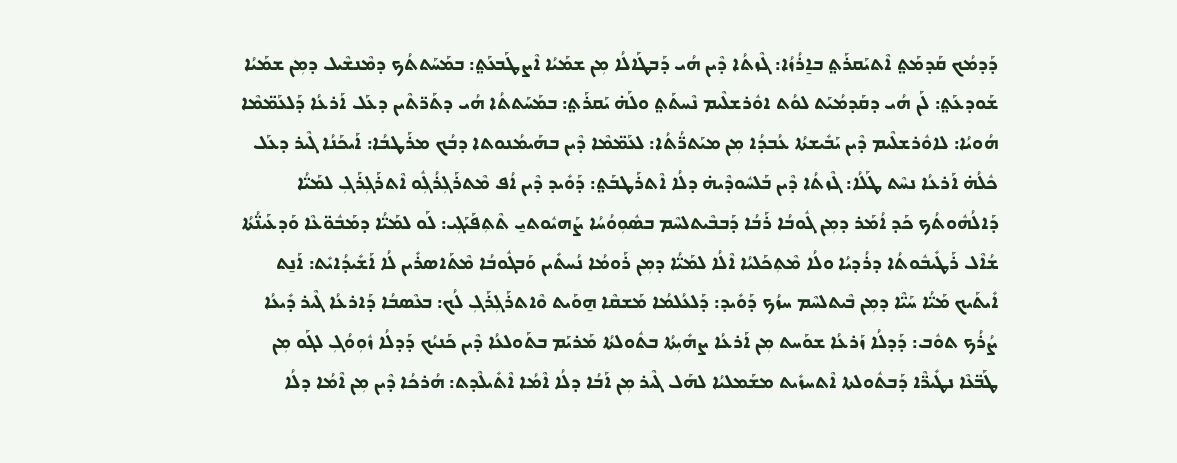ܕܰܕܡܳܟ ܩܰܕܡܰܬ݀ ܐܶܬܝܰܩܪܰܬ݀ ܒܐ̱ܪܳܙܳܐ: ܓܶܙܬܳܐ ܕܶܝܢ ܗܳܝ ܕܰܒܛܰܐܠܳܐ ܡܼܢ ܫܡܰܝܳܐ ܐܶܨܛܰܒܥܰܬ݀: ܒܡܰܚܰܬܬܳܟ ܕܡܶܢܫܶܝܠ ܕܡܼܢ ܫܡܰܝܳܐ ܫܰܘܕܥܰܬ݀: ܠܰܢ ܗܳܝ ܕܩܰܕܡܳܝܰܬ ܠܘܳܬ ܐܘܽܪܫܠܶܝܡ ܢܶܚܬܰܬ݀ ܘܠܰܗ̇ ܝܰܩܪܰܬ݀: ܒܡܰܚܰܬܬܳܐ ܗܳܝ ܕܬܰܪ̈ܬܶܝܢ ܕܥܰܠ ܐܰܪܥܳܐ ܕܰܠܥܰܡ̈ܡܶܐ ܗܳܘܝܳܐ: ܠܐܘܽܪܫܠܶܝܡ ܕܶܝܢ ܝܰܒܺܝܫܬܳܐ ܥܳܒܕܳܐ ܡܼܢ ܡܝܰܬܪ̈ܳܬܳܐ: ܠܥܰܡ̈ܡܶܐ ܕܶܝܢ ܒܗܰܝܡܳܢܘܬܐ ܕܒܳܟ ܡܪܰܛܒܳܐ: ܐܰܝܟܰܢܳܐ ܓܶܝܪ ܕܥܰܠ ܟܽܠܳܗ̇ ܐܰܪܥܳܐ ܢܚܶܬ ܛܰܠܳܐ: ܓܶܙܬܳܐ ܕܶܝܢ ܒܰܠܚܽܘܕܶܝܗ̇ ܕܠܳܐ ܐܶܬܪܰܛܒܰܬ݀: ܕܰܘܺܝܕ ܕܶܝܢ ܐܳܦ ܡܶܬܪܰܓܼܪܳܓܼܽܘ ܐܶܬܪܰܓܼܪܰܓܼ ܠܡܰܝ̈ܳܐ ܕܰܐܠܳܗܽܘܬܳܟ ܟܰܕ ܐܳܡܰܪ ܕܡܼܢ ܓܽܘܒܳܐ ܪܰܒܳܐ ܕܰܒܒܶܝܬܠܚܶܡ ܒܣܽܘܼܘܳܚܳܐ ܨܰܗܝܽܘܬܝ̱ ܬܶܬܼܦܰܝܰܓܼܝ: ܠܰܘ ܠܡܰܝ̈ܳܐ ܕܡܰܒܽܘ̈ܥܶܐ ܘܰܕܥܰܝܢ̈ܳܬܳܐ ܫܳܐܶܠ ܪܰܛܺܝܒܽܘܬܳܐ ܕܪܳܕܝܳܐ ܘܠܳܐ ܡܶܬܼܟܰܠܝܳܐ ܐܶܠܳܐ ܠܡܰܝ̈ܳܐ ܕܡܼܢ ܪܰܘܡܳܐ ܢܳܚܬܺܝܢ ܘܰܒܓܽܘܒܳܐ ܡܶܬܰܐܣܪܺܝܢ ܠܳܐ ܐܰܫܺܝܕܳܐܝܺܬ: ܐܰܢ̱ܬ ܐܺܝܬܰܝܟ ܡܰܝ̈ܳܐ ܚܰܝ̈ܶܐ ܕܡܼܢ ܒܶܝܬܠܚܶܡ ܚܙܳܟ ܕܰܘܺܝܕ: ܕܰܠܥܳܠܡܳܐ ܡܰܫܩܶܐ ܗ̱ܘܰܝܬ ܘܶܐܬܪܰܓܼܪܰܓܼ ܠܳܟ: ܒܥܶܣܒܳܐ ܕܰܐܪܥܳܐ ܓܶܝܪ ܕܺܝܥܳܐ ܨܳܪܳܟ ܬܘܽܒ: ܕܰܕܠܳܐ ܙܰܪܥܳܐ ܫܘܰܚܬ ܡܼܢ ܐܰܪܥܳܐ ܨܗܺܝܼܬܳܐ ܒܬܽܘܠܬܳܐ ܡܰܪܝܰܡ ܒܬܰܘܠܥܳܐ ܕܶܝܢ ܟܰܢܝܳܟ ܕܰܕܠܳܐ ܙܽܘܼܘܳܓܼ ܠܓܰܘ ܡܼܢ ܛܰܒ̈ܥܶܐ ܢܛܺܝܪ̈ܶܐ ܕܰܒܬܽܘܠܬܐ ܐܶܬܚܙܺܝܬ ܡܫܰܡܠܝܳܐ ܠܗܰܠ ܓܶܝܪ ܡܼܢ ܐܰܒܳܐ ܕܠܳܐ ܐܶܡܳܐ ܐܶܬܺܝܠܶܕܬ: ܗܳܪܟܳܐ ܕܶܝܢ ܡܼܢ ܐܶܡܳܐ ܕܠܳܐ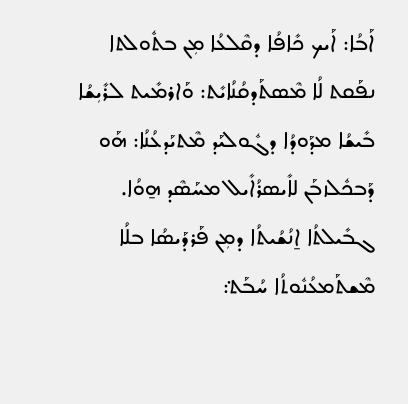ܐܰܒܳܐ: ܐܰܝܟ ܟܺܐܦܳܐ ܕܩܶܠܥܳܐ ܡܼܢ ܒܬܽܘܠܬܐ ܢܦܰܩܬ ܠܳܐ ܡܶܣܬܰܕܩܳܢܳܐܝܺܬ: ܘܰܐܪܡܺܝܬ ܠܪܺܝܼܫܳܐ ܒܺܝܫܳܐ ܡܕܰܘܕܳܐ ܕܓܽܘܠܝܰܕ ܡܶܬܝܰܕܥܳܢܳܐ: ܗܰܘ ܕܰܒܟܽܠܙܒܰܢ ܠܐܺܝܣܪܳܐܺܝܠ ܡܚܰܣܶܕ ܗ̱ܘܳܐ. ܓܒܺܝܠܬܳܐ ܐ̱ܢܳܫܳܝܬܳܐ ܕܡܼܢ ܦܰܪܕܰܝܣܳܐ ܒܠܳܐ ܡܶܫܬܰܡܥܳܢܽܘܬܳܐ ܚܳܒܰܬ݀: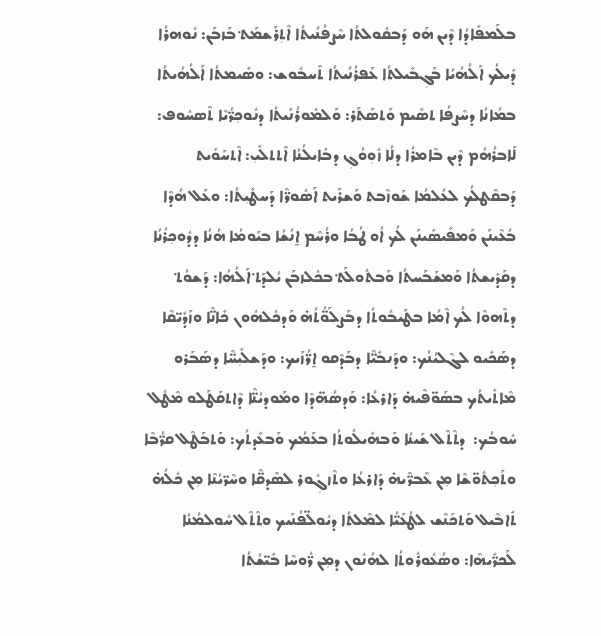ܒܠܰܡܦܺܐܕܳܐ ܕܶܝܢ ܗܰܘ ܕܰܒܩܽܘܠܬܳܐ ܚܶܨܦܳܢܳܝܬܳܐ ܐܶܬܼܪܰܫܡܰܬ݀ ܒܰܙܒܰܢ: ܢܽܘܗܪܳܐ ܕܺܝܠܳܟ ܐܰܠܳܗܳܝܳܐ ܒܰܓܼܒܺܝܠܬܳܐ ܥܰܦܪܳܢܳܝܬܳܐ ܬܶܚܒܽܘܫ: ܘܣܺܝܡܬܳܐ ܐܰܠܳܗܳܝܬܳܐ ܒܡܳܐܢܳܐ ܕܚܶܨܦܳܐ ܬܣܺܝܡ ܘܰܬܣܰܬܰܪ: ܘܰܠܡܽܘܪܳܢܺܝܬܳܐ ܕܢܽܘܟܼܪ̈ܳܝܶܐ ܬܶܣܚܽܘܦ: ܠܰܐܒܪܳܗܳܡ ܕܶܝܢ ܒܶܐܡܪܳܐ ܕܠܳܐ ܙܽܘܼܘܳܓܼ ܕܒܺܐܝܠܳܢܳܐ ܐܶܬܬܠܺܝܼ: ܐܶܬܚܰܘܺܝܬ ܕܰܒܩܶܛܠܳܟ ܠܥܳܠܡܳܐ ܫܰܘܙܶܒܬ ܘܰܫܪܰܝܬ ܐܰܣܽܘܪ̈ܶܐ ܕܰܚܛܺܝܼܬܳܐ: ܘܥܰܠ ܗܳܕܶܐ ܒܳܥܶܝܢܰܢ ܘܰܡܦܺܝܣܺܝܢܰܢ ܠܳܟ ܐܳܘ ܛܳܒܳܐ ܘܪܳܚܶܡ ܐ̱ܢܳܫܳܐ ܒܝܰܘܡܳܐ ܗܳܢܳܐ ܕܕܽܘܟܼܪܳܢܳܐ ܕܩܰܕܺܝܫܬܳܐ ܘܰܡܫܰܒܰܚܬܳܐ ܘܰܒܬܽܘܠܰܬ݀ ܒܟܽܠܙܒܰܢ ܝܳܠܕܰܬ݀ ܐܰܠܳܗܳܐ: ܕܰܫܘܳܬ݀ ܕܬܶܗܘܶܐ ܠܳܟ ܐܶܡܳܐ ܒܛܰܝܒܽܘܬܳܐ ܕܒܰܨܠܰܘ̈ܳܬܳܗ̇ ܘܰܕܟܽܠܗܽܘܢ ܟܺܐܢ̈ܶܐ ܘܙܰܕܺܝ̈ܩܶܐ ܕܣܰܟܺܝܘ ܠܓܶܠܝܳܢܳܟ: ܘܕܰܢܒܺܝ̈ܶܐ ܕܒܰܕܶܩܘ ܐ̱ܪ̈ܳܙܰܝܟ: ܘܕܰܫܠܺܝܼܚ̈ܶܐ ܕܣܰܒܰܪܘ ܡܶܐܬܺܝܬܳܟ ܒܣܰܘ̈ܦܶܝܗ̇ ܕܰܐܪܥܳܐ: ܘܰܕܣܳܗ̈ܕܶܐ ܘܡܰܘܕܝܳܢ̈ܶܐ ܕܶܐܬܩܰܛܰܠܘ ܡܶܛܽܠ ܚܽܘܒܳܟ:  ܕܬܶܬܶܠ ܫܰܝܢܳܐ ܘܰܒܗܺܝܠܽܘܬܳܐ ܒܥܰܡܳܟ ܘܰܒܥܺܕܬܳܟ: ܘܰܬܒܰܛܶܠ ܩܪ̈ܳܒܶܐ ܘܬܰܟܼܬܽܘ̈ܫܶܐ ܡܼܢ ܥܶܒܪ̈ܶܝܗ̇ ܕܰܐܪܥܳܐ ܘܬܶܙܓܼܽܘܪ ܠܣܶܕܩ̈ܶܐ ܘܚܶܪ̈ܝܳܢܶܐ ܡܼܢ ܟܽܠܳܗ̇ ܬܺܐܒܶܝܠ ܘܰܬܟܰܢܶܫ ܠܛܳܥܰܝ̈ܳܐ ܠܡܶܠܬܳܐ ܕܝܽܘܠ̈ܦܳܢܰܝܟ ܘܬܶܬܶܠ ܚܽܘܠܡܳܢܳܐ ܠܰܟܪ̈ܺܝܗܶܐ: ܘܣܳܥܽܘܪܽܘܬܳܐ ܠܗܳܢܽܘܢ ܕܡܼܢ ܪ̈ܽܘܚܶܐ ܒܺܝ̈ܫܳܬܳܐ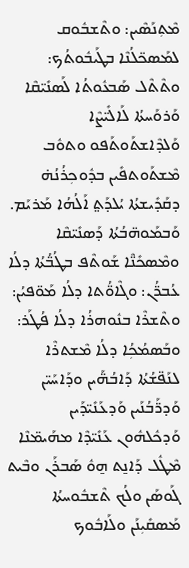ܡܶܬܼܢܰܣܶܝܢ: ܘܬܶܫܒܽܘܩ ܠܡܰܣܟ̈ܠܳܢܶܐ ܒܛܰܝܒܽܘܬܳܟ: ܘܬܶܬܶܠ ܣܰܒܥܽܘܬܳܐ ܠܰܣܢܺܝ̈ܩܶܐ ܘܰܪܘܰܚܬܳܐ ܠܰܐܠܺܝ̈ܨܶܐ ܘܰܠܕܶܐܫܬܰܘܬܰܦܘ ܘܬܘܽܒ ܡܶܫܬܰܘܬܦܺܝܢ ܒܕܽܘܟܼܪܳܢܳܗ̇ ܕܩܰܕܺܝܫܬܳܐ ܝܳܠܕܰܬ݀ ܐܰܠܳܗܳܐ ܡܰܪܝܰܡ. ܘܰܒܡܰܘܗ̈ܒܳܬܳܐ ܕܰܣܢܺܝ̈ܩܶܐ ܘܡܶܣܟܺܢ̈ܶܐ ܫܰܘܬܶܦ ܒܛܳܒ̈ܳܬܳܐ ܕܠܳܐ ܥܳܒܪ̈ܳܢ: ܘܓܶܐܘ̈ܳܬܐ ܕܠܳܐ ܡܰܘ̈ܦܝܳܢ: ܘܬܶܫܪܶܐ ܒܢܽܘܗܪܳܐ ܕܠܳܐ ܦܳܛܰܪ: ܘܒܰܣܡܳܟܼܳܐ ܕܠܳܐ ܡܶܫܬܪܶܐ ܠܢܰܦ̈ܫܳܬܳܐ ܕܰܐܒܳܗ̈ܰܝܢ ܘܕܰܐܚܰܝ̈ܢ ܘܰܕܪ̈ܰܒܳܢܰܝܢ ܘܰܕܥܰܢܺܝ̈ܕܰܝܢ ܘܰܕܟܽܠܗܽܘܢ ܥܰܢܺܝ̈ܕܶܐ ܡܗܰܝܡ̈ܢܶܐ ܡܶܛܽܠ ܕܰܐܢ̱ܬ ܗ̱ܘܽ ܣܰܒܪܰܢ ܘܒܶܝܬ ܓܰܘܣܰܢ ܘܠܳܟ ܬܶܫܒܽܘܚܬܳܐ ܡܰܣܩܺܝܼܢܰܢ ܘܠܰܐܒܽܘܟ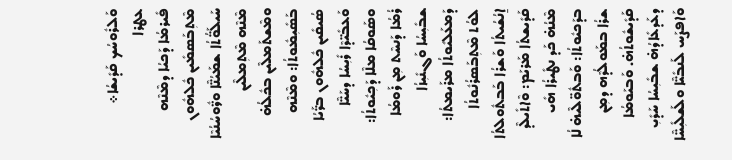ܘܰܠܪܽܘܚܳܟ ܩܰܕܺܝܫܳܐ܀
ܥܛܪܐ
ܦܺܝܪܡܳܐ ܕܰܟܝܳܐ ܕܡܶܢܶܗ ܡܶܬܼܒܰܣܡܺܝܢ ܟܽܠܗܽܘܢ ܚܰܝܠܰܘ̈ܳܬܳܐ ܫܡܰܝܳܢ̈ܶܐ ܘܪ̈ܽܘܚܳܢܳܝܶܐ ܡܶܢܶܗ ܡܶܬܼܡܠܶܝܢ ܘܡܶܫܬܰܡܠܶܝܢ ܒܟܽܠܳܗ̇ ܒܰܣܺܝܼܡܽܘܬܳܐ: ܘܡܶܢܶܗ ܣܳܝܩܺܝܢ ܟܽܠܗܽܘܢ ܒܪ̈ܰܝܳܐ ܘܰܥܒܺܝ̈ܕܶܐ ܪܺܝܼܚܳܐ ܕܚܰܝ̈ܶܐ ܘܣܰܘܩܳܐ ܡܠܶܐ ܕܰܟܼܝܽܘܬܳܐ: ܪܳܡܳܐ ܕܰܢܚܶܬ ܡܼܢ ܪܰܘܡܳܐ ܫܒܺܝܼܚܳܐ ܘܰܓܢܺܝܼܙܳܐ ܕܰܡܥܰܠܝܽܘܬܳܐ ܡܪܰܝܡܬܳܐ: ܠܘܳܬ ܡܶܬܼܒܰܣܪܳܢܽܘܬܳܐ ܐ̱ܢܳܫܳܝܬܳܐ ܘܰܫܪܳܐ ܒܰܒܬܽܘܠܬܳܐ ܩܰܕܺܝܫܬܳܐ ܡܰܪܝܰܡ: ܘܶܐܬܺܝܠܶܕ ܡܶܢܳܗ̇ ܟܰܕ ܢܛܺܝܪܳܐ ܗܺܝ ܒܕܰܟܝܽܘܬܳܐ: ܘܰܒܬܽܘ̈ܠܶܝܗ̇ ܠܳܐ ܫܪܳܐ ܒܡܰܘܠܳܕܶܗ ܕܡܼܢ ܩܰܕܺܝܫܽܘܬܳܗ̇. ܘܰܒܝܰܘܡܳܐ ܕܥܰܕܥܺܐܕܳܗ̇ ܫܒܺܝܼܚܳܐ ܚܰܕܺܝܼ ܘܰܐܦܨܰܚ ܠܰܢܒܺܝ̈ܶܐ ܘܠܰܫܠܺܝܼܚ̈ܶܐ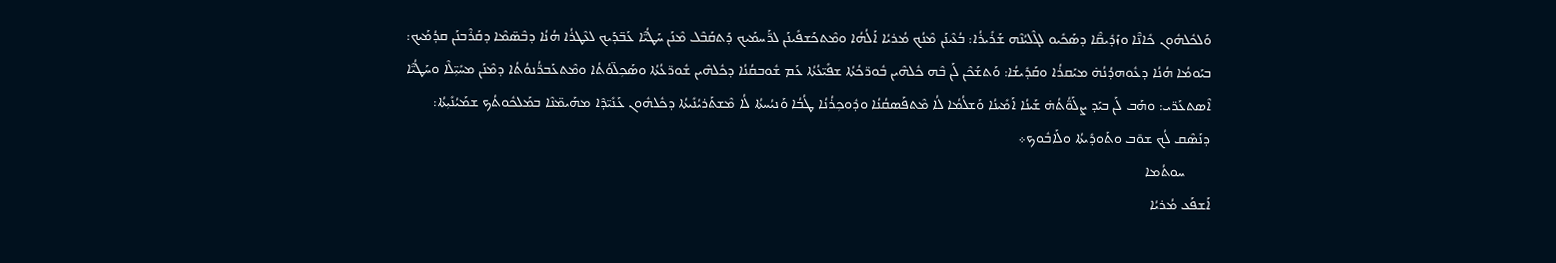ܘܰܠܟܽܠܗܽܘܢ ܟܺܐܢ̈ܶܐ ܘܙܰܕܺܝܩ̈ܶܐ ܕܣܰܟܺܝܘ ܠܓܶܠܝܳܢܶܗ ܫܰܪܺܝܪܳܐ: ܒܳܥܶܝܢܰܢ ܡܶܢܳܟ ܡܳܪܝܳܐ ܐܰܠܳܗܳܐ ܘܡܶܬܟܰܫܦܺܝܢܰܢ ܠܪ̈ܰܚܡܰܝܟ ܕܰܬܩܰܒܶܠ ܡܶܢܰܢ ܚܰܛܳܝ̈ܶܐ ܥܰܒ̈ܕܰܝܟ ܠܥܶܛܪܳܐ ܗܳܢܳܐ ܕܒܶܣ̈ܡܶܐ ܕܩܰܪܶܒܢܰܢ ܩܕܳܡܰܝܟ: ܒܝܰܘܡܳܐ ܗܳܢܳܐ ܕܥܽܘܗܕܳܢܳܗ̇ ܡܝܰܩܪܳܐ ܘܩܰܕܺܝܫܳܐ: ܘܰܬܫܰܟܶܢ ܠܰܢ ܒܶܗ ܟܽܠܗܶܝܢ ܒܽܘܪ̈ܟܳܬܳܐ ܫܦܺܝ̈ܥܳܬܳܐ ܥܰܡ ܫܽܘܒܩܳܢܳܐ ܕܟܽܠܗܶܝܢ ܫܽܘܪ̈ܥܳܬܳܐ ܘܣܰܟܼܠ̈ܘܳܬܳܐ ܘܡܶܬܥܰܒܪ̈ܳܢܘܳܬܳܐ ܕܡܶܢܰܢ ܡܚܺܝܼ̈ܠܶܐ ܘܚܰܛܳܝ̈ܶܐ ܐܶܣܬܥܰܪ̈ܝ: ܘܗܰܒ ܠܰܢ ܒܝܰܕ ܨܠܰܘ̈ܳܬܳܗ̇ ܫܰܝܢܳܐ ܐܰܡܺܝܢܳܐ ܘܰܫܠܳܡܳܐ ܠܳܐ ܡܶܬܦܰܣܩܳܢܳܐ ܘܕܽܘܟܼܪܳܢܳܐ ܛܳܒܳܐ ܘܰܢܝܳܚܬܳܐ ܠܳܐ ܡܶܫܬܰܪܝܳܢܺܝܬܳܐ ܕܟܽܠܗܽܘܢ ܥܰܢܺܝ̈ܕܶܐ ܡܗܰܝܡ̈ܢܶܐ ܒܡܰܠܟܽܘܬܳܟ ܫܡܰܝܳܢܺܝܼܬܳܐ: ܕܢܰܣܶܩ ܠܳܟ ܫܘ̄ܒ ܘܬܰܘܕܺܝܬܳܐ ܘܠܰܐܒܽܘܟ܀
       ܚܘܬܳܡܐ
ܐܰܫܦܰܥ ܡܳܪܝܳܐ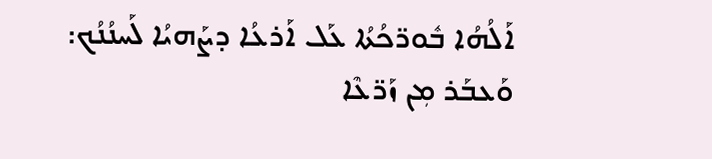ܐܰܠܳܗܳܐ ܒܽܘܪ̈ܟܳܬܳܐ ܥܰܠ ܐܰܪܥܳܐ ܕܨܰܗܝܳܐ ܠܰܚܢܳܢܳܟ: ܘܰܥܒܰܪ ܡܼܢ ܙܰܪ̈ܥܶܐ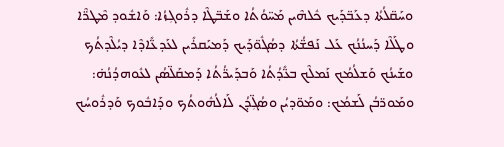ܘܚܰܩ̈ܠܳܬܳܐ ܕܥܰܒ̈ܕܰܝܟ ܟܽܠܗܶܝܢ ܡܰܚ̈ܘܳܬܳܐ ܘܫܰܒ̈ܛܶܐ ܕܪܽܘܓܼܙܳܐ: ܘܰܐܫܽܘܕ ܡܶܛܪ̈ܶܐ ܘܛܰܠܶܐ ܕܰܚܢܳܢܳܟ ܥܰܠ ܢܰܦܫ̈ܳܬܳܐ ܕܣܳܓܽܘ̈ܕܰܝܟ ܕܰܡܝܰܩܪܺܝܢ ܠܥܰܕܥ̈ܺܐܕܶܐ ܕܝܳܠܶܕܬܳܟ ܘܫܰܝܢܳܟ ܘܰܫܠܳܡܳܟ ܢܰܡܠܶܟ ܒܥ̈ܺܕܳܬܳܐ ܘܰܒܕܰܝܪ̈ܳܬܳܐ ܕܰܡܩܰܠ̈ܣܳܢ ܠܥܽܘܗܕܳܢܳܗ̇: ܘܡܰܘܪ̈ܒܳܢ ܠܰܫܡܳܟ: ܘܡܰܘ̈ܕܝܳܢ ܘܣܳܓܼ̈ܕܳܢ ܠܰܐܠܳܗܽܘܬܳܟ ܘܕܰܐܒܽܘܟ ܘܰܕܪܽܘܚܳܟ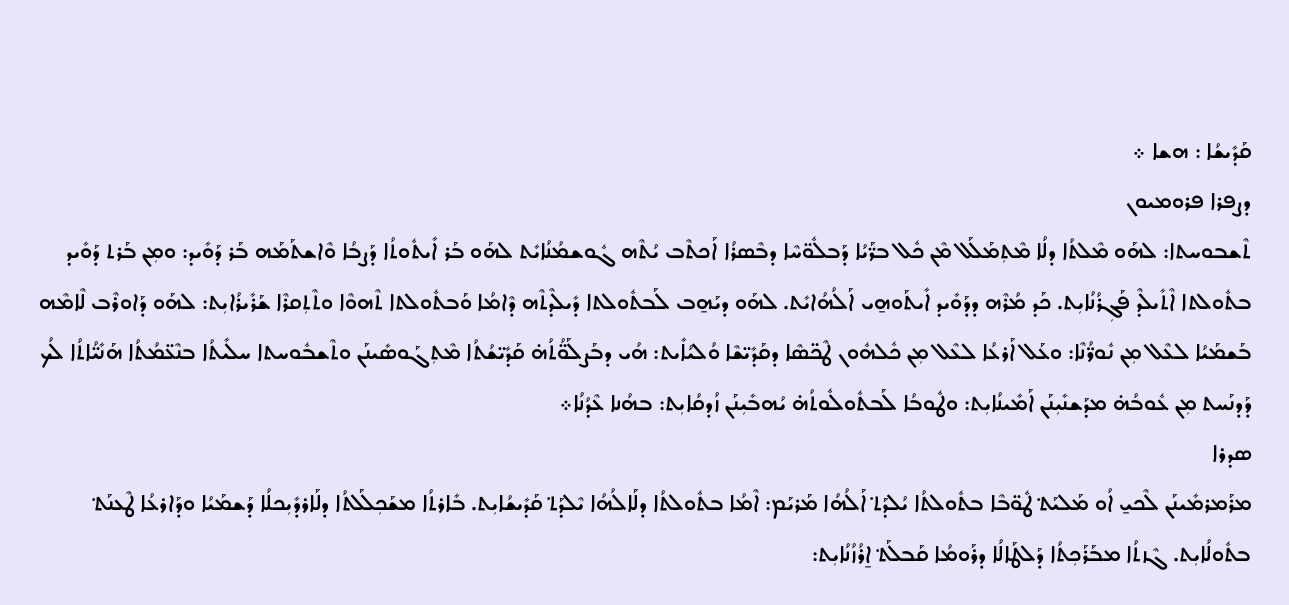ܩܰܕܺܝܫܳܐ : ܗܫܐ ܀
ܕܨܦܪܐ ܦܪܘܡܝܘܢ
ܬܶܫܒܘܚܬܐ: ܠܗܰܘ ܡܶܠܬܳܐ ܕܠܳܐ ܡܶܬܼܡܰܠܰܠ ܡܶܢ ܟܽܠ ܒܪ̈ܰܝܳܐ ܕܰܒܠܽܘ̈ܚܶܐ ܕܒܶܣܪܳܐ ܐܰܟܬܶܒ ܝܳܬܶܗ ܓܽܘܫܡܳܢܳܐܝܺܬ ܠܗܰܘ ܒܰܪ ܐܺܝܬܽܘܬܳܐ ܕܰܨܒܳܐ ܘܶܐܫܬܰܡܰܗ ܒܰܪ ܕܰܘܺܝܕ: ܘܡܼܢ ܒܰܪܬ ܕܰܘܺܝܕ ܒܬܽܘܠܬܐ ܐܶܬܺܝܠܶܕ ܦܰܓܼܪܳܢܳܐܝܼܬ. ܟܰܕ ܡܳܪܶܗ ܕܕܰܘܺܝܕ ܐܺܝܬܰܘܗ̱ܝ ܐܰܠܳܗܳܐܝܺܬ. ܠܗܰܘ ܕܝܰܗ̱ܒ ܠܰܒܬܽܘܠܬܐ ܕܺܝܠܶܕܬܶܗ ܕܶܐܡܳܐ ܘܰܒܬܽܘܠܬܐ ܬܶܗܘܶܐ ܘܬܶܬܼܩܪܶܐ ܫܰܪܺܝܪܳܐܝܼܬ: ܠܗܰܘ ܕܰܐܘܪܶܒ ܠܶܐܡܶܗ ܒܰܫܡܰܝܳܐ ܠܥܶܠ ܡܼܢ ܢܽܘܪ̈ܳܢܶܐ: ܘܥܰܠ ܐܰܪܥܳܐ ܠܥܶܠ ܡܼܢ ܟܽܠܗܽܘܢ ܛܶܟ̈ܣܶܐ ܕܩܰܕܺܝ̈ܫܶܐ ܘܳܠܝܳܐܺܝܬ: ܗܳܝ ܕܒܰܨܠܰܘ̈ܳܬܳܗ̇ ܩܰܕܺܝ̈ܫܳܬܳܐ ܡܶܬܼܓܰܘܣܺܝܢܰܢ ܘܬܶܫܒܽܘܚܬܐ ܚܠܺܝܬܳܐ ܒܢܶܥ̈ܡܳܬܳܐ ܗܰܢܺܝ̈ܳܐܬܳܐ ܠܳܟ ܕܰܕܢܰܚܬ ܡܼܢ ܥܽܘܒܳܗ̇ ܡܕܰܫܢܺܝܼܢܰܢ ܐܰܡܺܝܢܳܐܝܼܬ: ܘܛܽܘܒܳܐ ܠܰܒܬܽܘܠܽܘܬܳܗ̇ ܝܳܗܒܺܝܼܢܰܢ ܙܳܕܩܳܐܝܼܬ: ܒܗܳܢܐ ܥܶܕܳܢܳܐ܀
ܣܕܪܐ
ܡܪܰܡܪܡܺܝܢܰܢ ܠܶܟܝ̱ ܐܳܘ ܡܰܠܝܰܬ݀ ܛܽܘ̈ܒܶܐ ܒܬܽܘܠܬܳܐ ܝܳܠܕܰܬ݀ ܐܰܠܳܗܳܐ ܡܰܪܝܰܡ: ܐܶܡܳܐ ܒܬܽܘܠܬܳܐ ܕܠܰܐܠܳܗܳܐ ܝܶܠܕܰܬ݀ ܩܰܕܺܝܫܳܐܝܼܬ. ܒܺܐܪܬܳܐ ܡܫܰܟܼܠܰܠܬܳܐ ܕܠܰܐܪܕܺܝܼܟܠܳܐ ܕܰܫܡܰܝܳܐ ܘܕܰܐܪܥܳܐ ܛܶܥܢܰܬ݀ ܒܬܽܘܠܳܐܝܼܬ. ܓܶܙܬܳܐ ܡܒܰܪܰܟܼܬܳܐ ܕܰܠܛܰܐܠܳܐ ܕܪܰܘܡܳܐ ܩܰܒܠܰܬ݀ ܐ̱ܪܳܙܳܢܳܐܝܼܬ: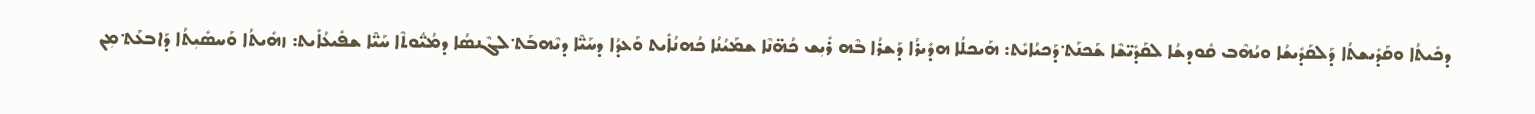ܕܟܺܝܬܳܐ ܘܩܰܕܺܝܫܬܳܐ ܕܰܠܩܰܕܺܝܫܳܐ ܘܝܳܗܶܒ ܩܽܘܕܫܳܐ ܠܩܰܕܺܝ̈ܫܶܐ ܫܰܟܢܰܬ݀ ܕܰܟܝܳܐܝܺܬ: ܗܰܝܟܠܳܐ ܗܕܺܝܪܳܐ ܕܰܫܪܳܐ ܒܶܗ ܪܺܝܼܫ ܟܳܗ̈ܢܶܐ ܫܡܰܝܳܢܳܐ ܟܳܗܢܳܐܺܝܬ ܘܰܥܕܳܐ ܕܚܰܝ̈ܶܐ ܕܝܶܗܒܰܬ݀ ܠܓܶܢܣܳܐ ܕܡܳܝ̈ܽܘܬܶܐ ܚܰܝ̈ܶܐ ܫܦܺܝܥܳܐܺܝܬ: ܙܗܺܝܬܳܐ ܘܰܚܣܺܝܼܬܳܐ ܕܰܐܒܥܰܬ݀ ܡܼܢ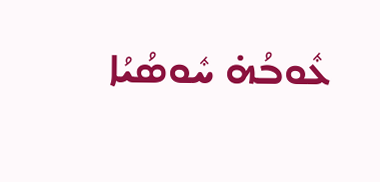ܥܽܘܒܳܗ̇ ܚܽܘܣܳܝܳܐ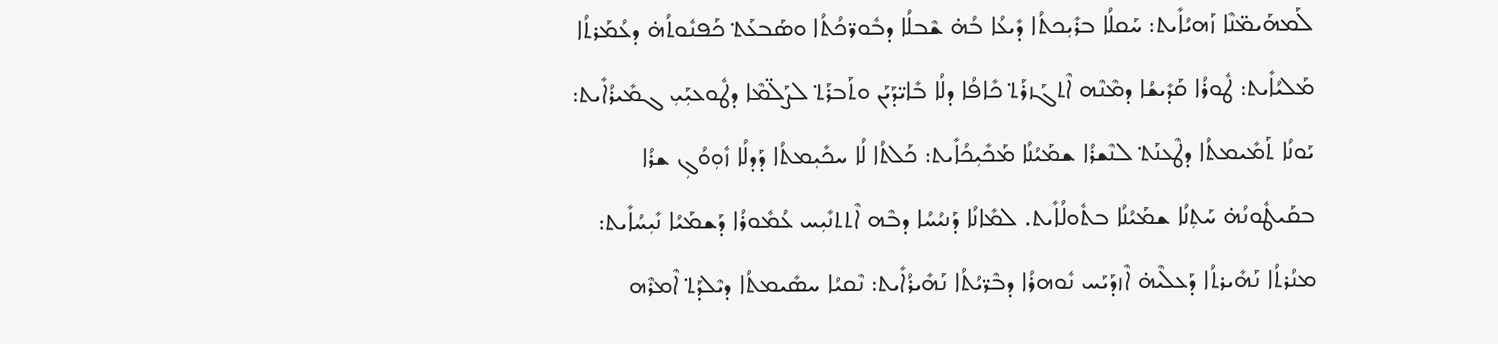ܠܰܡܗܰܝܡ̈ܢܶܐ ܙܰܗܝܳܐܺܝܬ: ܚܰܩܠܳܐ ܒܪܺܝܼܟܬܳܐ ܕܺܝܥܳܐ ܒܳܗ̇ ܫܶܒܠܳܐ ܕܒܽܘܪ̈ܟܳܬܳܐ ܘܣܰܒܥܰܬ݀ ܟܰܦܢܽܘܬܳܗ̇ ܕܥܳܡܰܪܬܳܐ ܡܰܠܝܳܐܺܝܬ: ܛܽܘܪܳܐ ܩܰܕܺܝܫܳܐ ܕܡܶܢܶܗ ܐܶܬܓܰܙܪܰܬ݀ ܟܺܐܦܳܐ ܕܠܳܐ ܒܺܐܝ̈ܕܰܝܰܢ ܘܬܰܒܪܰܬ݀ ܠܨܰܠ̈ܡܶܐ ܕܛܽܘܥܝܼܰܝܼ ܓܡܺܝܪܳܐܺܝܬ: ܝܰܘܢܳܐ ܬܰܡܺܝܡܬܳܐ ܕܛܶܥܢܰܬ݀ ܠܢܶܫܪܳܐ ܫܡܰܝܳܢܳܐ ܡܰܟܺܝܼܟܳܐܺܝܬ: ܟܰܠܬܳܐ ܠܳܐ ܚܟܺܝܼܡܬܳܐ ܕܰܕܠܳܐ ܙܽܘܼܘܳܓܼ ܫܪܳܐ ܒܩܰܝܛܽܘܢܳܗ̇ ܚܰܬܼܢܳܐ ܫܡܰܝܳܢܳܐ ܒܬܽܘܠܳܐܺܝܬ. ܠܡܺܐܢܳܐ ܕܰܢܝܳܚܳܐ ܕܒܶܗ ܐܶܬܬܢܺܝܼܚ ܥܳܡܽܘܪܳܐ ܕܰܫܡܰܝܳܐ ܢܺܝܼܚܳܐܺܝܬ: ܡܢܳܪܬܳܐ ܢܰܗܺܝܪܬܳܐ ܕܰܥܠܶܝܗ̇ ܐܶܙܕܰܝܰܚ ܢܽܘܗܪܳܐ ܕܒܶܪ̈ܝܳܬܳܐ ܢܰܗܺܝܪܳܐܺܝܬ: ܢܶܩܝܳܐ ܚܣܺܝܡܬܳܐ ܕܝܶܠܕܰܬ݀ ܐܶܡܪܶܗ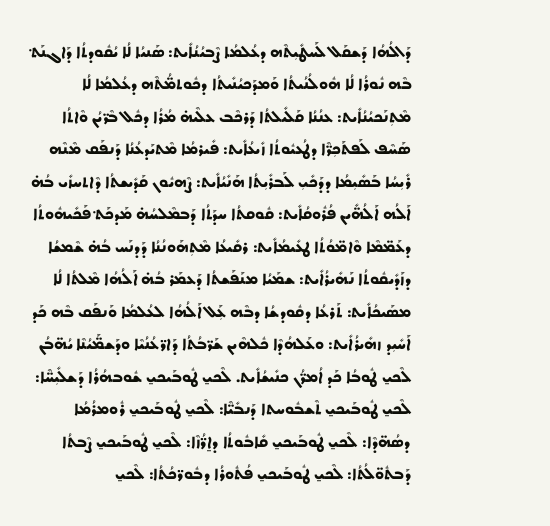ܕܰܐܠܳܗܳܐ ܕܰܫܩܰܠ ܠܰܚܛܺܝܼܬܶܗ ܕܥܳܠܡܳܐ ܨܶܒܝܳܢܳܐܺܝܬ: ܣܰܢܝܳܐ ܠܳܐ ܝܳܩܽܘܕܬܳܐ ܕܰܐܓܢܰܬ݀ ܒܶܗ ܢܽܘܪܳܐ ܠܳܐ ܗܽܘܠܳܢܳܝܬܳܐ ܘܰܡܕܰܟܝܳܢܺܝܬܳܐ ܕܟܽܘܬܡ̈ܳܬܶܗ ܕܥܳܠܡܳܐ ܠܳܐ ܡܶܬܼܢܰܟܝܳܢܳܐܺܝܬ: ܥܢܳܢܳܐ ܩܰܠܺܝܠܬܳܐ ܕܰܪܟܶܒ ܥܠܶܝܗ̇ ܡܳܪܳܐ ܕܟܽܠ ܒܶܪ̈ܝܳܢ ܘܶܐܬܳܐ ܣܰܚܶܦ ܠܰܦܬܰܟܼܪ̈ܶܐ ܕܛܳܥܝܽܘܬܳܐ ܙܺܝܥܳܐܺܝܬ: ܦܺܝܪܡܳܐ ܡܶܬܝܰܕܥܳܢܳܐ ܕܰܢܦܰܩ ܡܶܢܶܗ ܪܺܝܼܚܳܐ ܒܰܣܺܝܼܡܳܐ ܕܕܰܟܺܝܼ ܠܰܒܪܺܝܼܬܳܐ ܗܰܢܺܝܳܐܺܝܬ: ܨܶܗܝܽܘܢ ܩܰܕܺܝܫܬܳܐ ܕܶܐܬܚܙܺܝ ܒܳܗ̇ ܐܰܠܳܗ ܐܰܠܳܗ̈ܺܝܢ ܦܳܪܽܘܩܳܐܺܝܬ: ܩܽܘܩܬܳܐ ܚܕܰܬܳܐ ܕܰܒܡܶܠܚܳܗ̇ ܡܰܕܟܰܬ݀ ܦܰܟܺܝܗܽܘܬܳܐ ܕܥܰܡ̈ܡܶܐ ܘܶܐܡ̈ܘܳܬܳܐ ܛܥܺܝܡܳܐܺܝܬ: ܪܩܺܝܥܳܐ ܡܶܬܼܗܰܘܢܳܢܳܐ ܕܰܕܢܰܚ ܒܳܗ̇ ܫܶܡܫܳܐ ܕܙܰܕܺܝܩܽܘܬܳܐ ܢܰܗܺܝܪܳܐܺܝܬ: ܫܡܰܝܳܐ ܡܢܰܦܰܫܬܳܐ ܕܰܥܡܰܪ ܒܳܗ̇ ܐܰܠܳܗܳܐ ܡܶܠܬܳܐ ܠܳܐ ܡܣܰܝܟܳܐܺܝܬ: ܬܰܪܥܳܐ ܕܩܽܘܕܫܳܐ ܕܒܶܗ ܥܼܰܠ ܐܰܠܳܗܳܐ ܠܥܳܠܡܳܐ ܘܰܢܦܰܩ ܒܶܗ ܟܰܕ ܐܰܚܺܝܼܕ ܙܗܺܝܪܳܐܺܝܬ: ܘܥܰܠܗܳܕܶܐ ܟܽܠܗܶܝܢ ܫܰܪ̈ܒܳܬܳܐ ܕܰܐܪ̈ܥܳܢܳܝܶܐ ܘܕܰܫܡ̈ܰܝܳܢܶܐ ܝܳܗ̈ܒܳܢ ܠܶܟܝ̱ ܛܽܘܒܳܐ ܟܰܕ ܐܳܡܪ̈ܳܢ ܟܢܺܝܫܳܐܺܝܬ. ܠܶܟܝ̱ ܛܽܘܒܰܝܟܝ̱ ܫܽܘܒܗܳܪܳܐ ܕܰܫܠܺܝܼܚ̈ܶܐ: ܠܶܟܝ̱ ܛܽܘܒܰܝܟܝ̱ ܬܶܫܒܽܘܚܬܐ ܕܰܢܒܺܝ̈ܶܐ: ܠܶܟܝ̱ ܛܽܘܒܰܝܟܝ̱ ܪܽܘܡܪܳܡܳܐ ܕܣܳܗ̈ܕܶܐ: ܠܶܟܝ̱ ܛܽܘܒܰܝܟܝ̱ ܩܺܐܒܽܘܬܳܐ ܕܐ̱ܪ̈ܳܙܶܐ: ܠܶܟܝ̱ ܛܽܘܒܰܝܟܝ̱ ܨܶܒܬܳܐ ܕܰܒܬܽܘ̈ܠܳܬܳܐ: ܠܶܟܝ̱ ܛܽܘܒܰܝܟܝ̱ ܦܳܬܽܘܪܳܐ ܕܒܽܘܪ̈ܟܳܬܳܐ: ܠܶܟܝ̱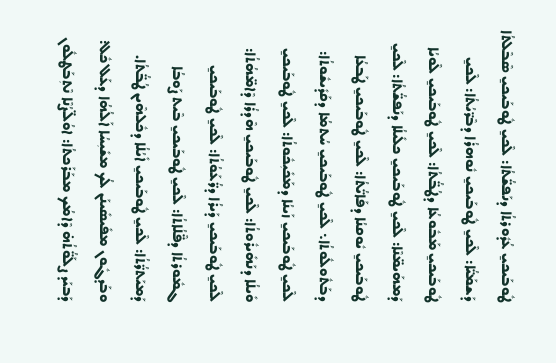ܛܽܘܒܰܝܟܝ̱ ܥܳܕܽܘܪܬܳܐ ܕܢܰܦܫ̈ܳܬܳܐ: ܠܶܟܝ̱ ܛܽܘܒܰܝܟܝ̱ ܣܶܒܶܠܬܳܐ ܕܰܫܡܰܝ̈ܳܐ: ܠܶܟܝ̱ ܛܽܘܒܰܝܟܝ̱ ܢܽܘܗܪܳܐ ܕܒܶܪ̈ܝܳܬܳܐ: ܠܶܟܝ̱ ܛܽܘܒܰܝܟܝ̱ ܡܰܒܽܘܥܳܐ ܕܛܳܒ̈ܳܬܳܐ: ܠܶܟܝ̱ ܛܽܘܒܰܝܟܝ̱ ܠܶܘܝܳܐ ܕܰܡܗܰܝܡ̈ܢܶܐ: ܠܶܟܝ̱ ܛܽܘܒܰܝܟܝ̱ ܟܠܺܝܠܳܐ ܕܢܰܦܫ̈ܳܬܳܐ: ܠܶܟܝ̱ ܛܽܘܒܰܝܟܝ̱ ܝܽܘܩܢܳܐ ܕܦܰܐܝ̈ܳܬܳܐ: ܠܶܟܝ̱ ܛܽܘܒܰܝܟܝ̱ ܛܰܒܥܳܐ ܕܒܰܬܽܘܠܽܘܬܳܐ܆ ܠܶܟܝ̱ ܛܽܘܒܰܝܟܝ̱ ܚܳܬܡܳܐ ܕܩܰܕܺܝܫܽܘܬܳܐ: ܠܶܟܝ̱ ܛܽܘܒܰܝܟܝ̱ ܙܰܝܢܳܐ ܕܡܰܟܺܝܼܟܽܘܬܳܐ: ܠܶܟܝ̱ ܛܽܘܒܰܝܟܝ̱ ܘܺܝܠܳܐ ܕܢܰܗܺܝܪܽܘܬܳܐ: ܠܶܟܝ̱ ܛܽܘܒܰܝܟܝ̱ ܗܶܕܪܳܐ ܕܶܐܡ̈ܗܳܬܳܐ: ܠܶܟܝ̱ ܛܽܘܒܰܝܟܝ̱ ܕܰܝܪܳܐ ܕܪ̈ܳܥܰܘܳܬܳܐ: ܠܶܟܝ̱ ܛܽܘܒܰܝܟܝ̱ ܓܡܽܘܪܬܳܐ ܕܦ̈ܶܠܳܐܬܳܐ: ܠܶܟܝ̱ ܛܽܘܒܰܝܟܝ̱ ܒܶܝܬ ܨܰܘܒܳܐ ܕܰܡܝܰܬܪ̈ܳܬܳܐ: ܠܶܟܝ̱ ܛܽܘܒܰܝܟܝ̱ ܐܺܝܳܠܳܐ ܕܟܽܠܗܶܝܢ ܛܳܒ̈ܳܬܳܐ. ܘܒܰܕܓܽܘܢ ܡܦܺܝܣܺܝܢܰܢ ܠܳܟ ܡܫܺܝܼܚܳܐ ܐܰܠܳܗܳܐ ܕܥܰܠ ܟܽܠ: ܕܰܒܝܰܕ ܨܠܰܘ̈ܳܬܳܗ̇ ܕܶܐܡܳܟ ܡܒܰܪܰܟܬܳܐ: ܐܘܳܠ̈ܨܳܢܶܐ ܢܶܬܼܒܰܛܠܽܘܢ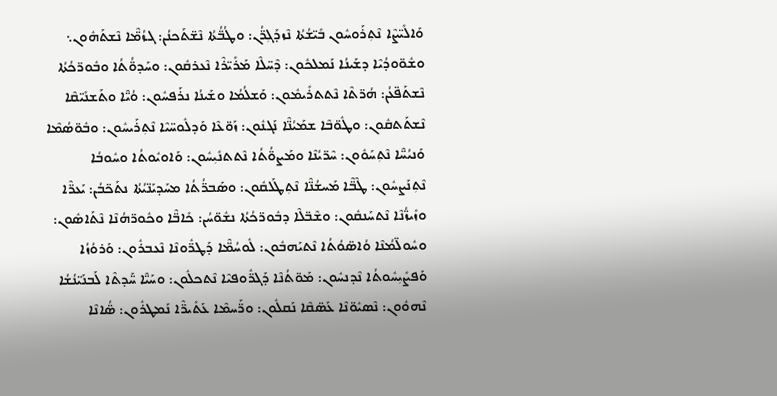ܘܰܐܠܺܝ̈ܨܶܐ ܢܶܬܼܪܰܘܚܽܘܢ ܒܺܝ̈ܫܳܬܳܐ ܢܶܙܕܰܓܼܪ̈ܳܢ: ܘܛܳܒ̈ܳܬܳܐ ܢܶܫ̈ܬܰܟܢܳܢ: ܓܙܳܡ̈ܶܐ ܢܶܫܬܰܗܽܘܢ܆ ܘܫܽܘ̈ܘܕܳܝܶܐ ܕܫܰܝܢܳܐ ܢܰܡܠܟܽܘܢ: ܕܶܚ̈ܠܶܐ ܡܰܪܺܝ̈ܪܶܐ ܢܶܥܪܩܽܘܢ: ܘܚܰܕܘ̈ܳܬܳܐ ܘܒܽܘܪ̈ܟܳܬܳܐ ܢܶܫܬܰܦ̈ܥܳܢ: ܗܳܪ̈ܬܶܐ ܢܶܬܬܪܺܝܡܽܘܢ: ܘܰܫܠܳܡܳܐ ܘܫܰܝܢܳܐ ܢܪܰܦܚܽܘܢ: ܘܳܝ̈ܶܐ ܘܬܰܫܢܺܝ̈ܩܶܐ ܢܶܫܬܰܬܩܽܘܢ: ܘܛܽܘ̈ܒܶܐ ܫܡܰܝܳܢ̈ܶܐ ܢܰܓܢܽܘܢ: ܙܰܘ̈ܥܶܐ ܘܰܕܠܽܘܚ̈ܝܶܐ ܢܶܬܼܪܰܝܚܽܘܢ: ܘܒܽܘ̈ܣܳܡܶܐ ܘܰܢܝܳܚ̈ܶܐ ܢܶܬܼܚܰܘܽܘܢ: ܚܶܪ̈ܝܳܢܶܐ ܘܡܰܨܘ̈ܳܬܳܐ ܢܶܬܬܢܺܝܼܚܽܘܢ: ܘܰܐܘܝܽܘܬܳܐ ܘܚܽܘܒܳܐ ܢܶܬܼܢܰܨܚܽܘܢ: ܛܶܒ̈ܶܐ ܡܰܚܫܳܢ̈ܶܐ ܢܶܬܼܛܰܠܩܽܘܢ: ܘܣܰܒܪ̈ܳܬܳܐ ܡܚܰܕܝܰܢ̈ܝܳܬܳܐ ܢܬܰܟ̈ܒܳܢ: ܝܰܥܪ̈ܶܐ ܘܙܺܝܙ̈ܳܢܶܐ ܢܶܬܚܰܢܩܽܘܢ: ܘܫܶܒ̈ܠܶܐ ܕܒܽܘܪ̈ܟܳܬܳܐ ܢܫܽܘ̈ܚܳܢ: ܟܺܐܒ̈ܶܐ ܘܟܽܘܪ̈ܗܳܢܶܐ ܢܶܬܰܐܣܽܘܢ: ܘܚܽܘܠ̈ܡܳܢܶܐ ܘܳܐܣ̈ܘܳܬܳܐ ܢܶܬܝܰܗܒܽܘܢ: ܠܽܘܚܳܡ̈ܶܐ ܕܰܛܪ̈ܽܘܢܶܐ ܢܶܥܒܪܽܘܢ: ܘܰܪܘܳܙܳܐ ܘܰܦܨܺܝܼܚܽܘܬܳܐ ܢܶܕܢܚܽܘܢ: ܡܰܘ̈ܬܳܢܶܐ ܕܰܓܪ̈ܽܘܦܝܶܐ ܢܶܬܟܠܽܘܢ: ܘܚܰܝ̈ܶܐ ܚ̈ܰܕܬܶܐ ܠܰܒܢܰܝ̈ܢܳܫܳܐ ܢܶܗܘܽܘܢ: ܢܶܣܝܽܘ̈ܢܶܐ ܥܰܣ̈ܩܶܐ ܢܰܩܠܽܘܢ: ܘܪ̈ܰܚܡܶܐ ܥܰܬܺܝܪ̈ܶܐ ܢܰܡܛܪܽܘܢ: ܣ̈ܳܐܢܶܐ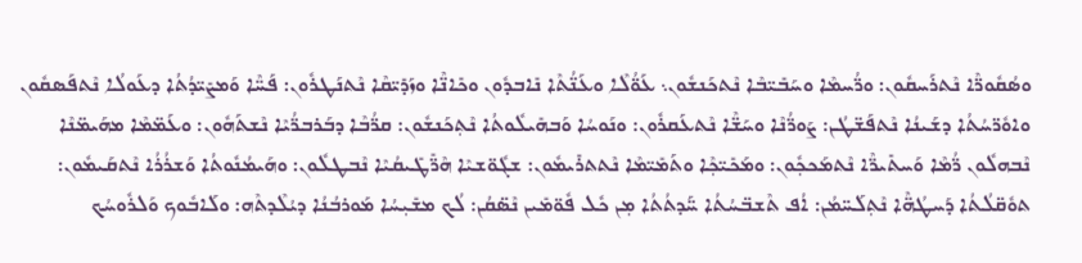ܘܣܳܩܽܘܪ̈ܶܐ ܢܶܬܪܰܚܩܽܘܢ: ܘܪ̈ܳܚܡܶܐ ܘܚܰܒܺܝ̈ܒܶܐ ܢܶܬܟܰܢܫܽܘܢ܆ ܥܰܘ̈ܳܠܶܐ ܘܥܰܢ̈ܳܬܶܐ ܢܺܐܒܕܽܘܢ ܘܟܺܐܢ̈ܶܐ ܘܙܰܕܺܝ̈ܩܶܐ ܢܶܬܢܰܛܪܽܘܢ: ܦܰܚ̈ܶܐ ܘܰܡܨܺܝ̈ܕܳܬܳܐ ܕܥܰܘܠܳܐ ܢܶܬܦܰܣܩܽܘܢ ܘܐܘܽܪ̈ܚܳܬܳܐ ܕܫܰܝܢܳܐ ܢܶܬܦܰܫ̈ܛܳܢ: ܨܰܘܪ̈ܳܢܶܐ ܘܚܰܫ̈ܶܐ ܢܶܬܥܰܩܪܽܘܢ: ܘܢܰܘܚܳܐ ܘܰܒܗܺܝܠܽܘܬܳܐ ܢܶܬܼܟܰܢܫܽܘܢ: ܩܪ̈ܳܒܶܐ ܕܒܰܪܒܪ̈ܳܝܶܐ ܢܶܫܬܰܗܽܘܢ: ܘܥܰܡ̈ܡܶܐ ܡܗܰܝܡ̈ܢܶܐ ܢܶܒܗܠܽܘܢ ܪ̈ܳܡܶܐ ܘܰܚܬܺܝܪ̈ܶܐ ܢܶܬܡܰܟܟܼܽܘܢ: ܘܡܰܟܺܝ̈ܟܼܶܐ ܘܬܰܡܺܝ̈ܡܶܐ ܢܶܬܬܪܺܝܡܽܘܢ: ܫܓܽܘ̈ܫܝܶܐ ܗܶܪ̈ܺܛܺܝܩܳܝܶܐ ܢܶܒܛܠܽܘܢ: ܘܗܰܝܡܳܢܽܘܬܳܐ ܘܰܫܪܳܪܳܐ ܢܶܬܩܰܝܡܽܘܢ: ܬܘܽܩ̈ܠܳܬܳܐ ܕܰܚܛܳܗ̈ܶܐ ܢܶܬܼܠܰܚ̈ܡܳܢ: ܐܳܦ ܬܶܫܒ̈ܚܳܬܳܐ ܚ̈ܰܕܬܳܬܳܐ ܡܼܢ ܟܽܠ ܦܽܘ̈ܡܺܝܢ ܢܶܣ̈ܩܳܢ: ܠܳܟ ܡܫܺܝܼܚܳܐ ܡܰܘܪܒܳܢܳܐ ܕܝܳܠܶܕܬܶܗ: ܘܠܰܐܒܽܘܟ ܘܰܠܪܽܘܚܳܟ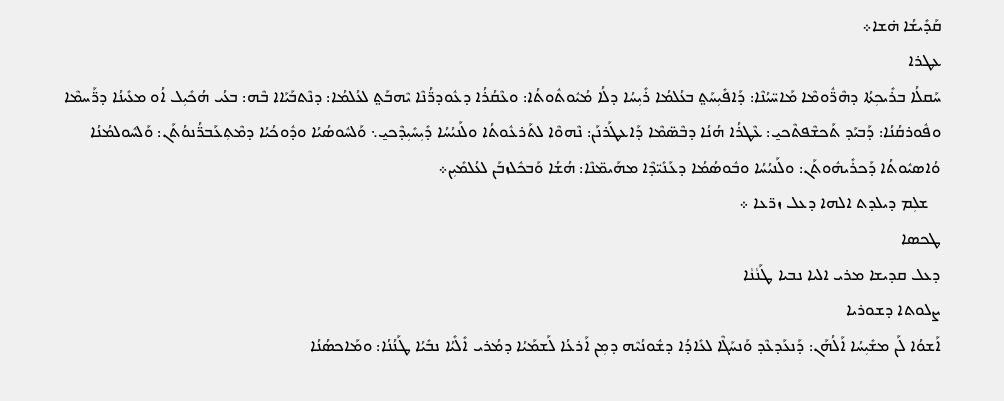ܩܰܕܺܝܫܳܐ ܗ̇ܫܐ܀
ܥܛܪܐ
ܚܰܩܠܳܐ ܒܪܺܝܟܼܬܳܐ ܕܗܶܪ̈ܽܘܡܶܐ ܡܰܐܚ̈ܝܳܢܶܐ: ܕܰܐܦܺܝܼܚܰܬ݀ ܒܥܳܠܡܳܐ ܪܺܝܼܚܳܐ ܕܠܳܐ ܡܳܝܽܘܬܽܘܬܳܐ: ܘܥܶܩܳܪܳܐ ܕܥܽܘܕܪ̈ܳܢܶܐ ܝܶܗܒܰܬ݀ ܠܥܳܠܡܳܐ: ܕܢܶܬܒܰܝܰܐܐ ܒܶܗ: ܒܥܳܝ ܗܳܟܺܝܼܠ ܐܳܘ ܡܥܺܝܢܳܐ ܕܪ̈ܰܚܡܶܐ ܘܦܽܘܪܩܳܢܳܐ: ܕܰܒܝܰܕ ܬܰܟܫܶܦܬܶܟܝ̱: ܥܶܛܪܳܐ ܗܳܢܳܐ ܕܒܶܣ̈ܡܶܐ ܕܰܐܥܛܰܪܢܰܢ: ܢܶܗܘܶܐ ܠܬܰܪܥܽܘܬܳܐ ܘܠܰܢܝܳܚܳܐ ܕܺܝܼܚܺܝܼܕܶܟܝ̱܆ ܘܰܠܚܽܘܣܳܝܳܐ ܘܕܽܘܟܳܝܳܐ ܕܡܶܬܼܥܰܒܪ̈ܳܢܘܳܬܰܢ: ܘܰܠܚܽܘܠܡܳܢܳܐ ܘܳܐܣܝܽܘܬܳܐ ܕܰܟܪܺܝܗܽܘܬܰܢ: ܘܠܰܢܝܳܚܳܐ ܘܒܽܘܣܳܡܳܐ ܕܥܰܢܺܝ̈ܕܶܐ ܡܗܰܝܡ̈ܢܶܐ: ܗܳܫܳܐ ܘܰܒܟܽܠܙܒܰܢ ܠܥܳܠܡܺܝܼܢ܀
   ܫܠܼܡ ܕܝܠܕܬ ܐܠܗܐ ܕܥܠ ܙܪ̈ܥܐ ܀
ܛܟܣܐ
ܕܥܠ ܩܕܝܫܐ ܡܪܝ ܐܠܝܐ ܢܒܝܐ ܛܰܢܵܢܵܐ
ܨܠܘܬܐ ܕܫܘܪܝܐ
ܐܰܫܘܳܐ ܠܰܢ ܡܫܺܝܼܚܳܐ ܐܰܠܳܗܰܢ: ܕܰܢܥܰܕܥܶܕ ܘܰܢܚܰܓܶܐ ܠܥܺܐܕܳܐ ܕܫܽܘܢܳܝܶܗ ܕܡܼܢ ܐܰܪܥܳܐ ܠܰܫܡܰܝܳܐ ܕܡܳܪܝ ܐܺܠܺܝܳܐ ܢܒܺܝܳܐ ܛܰܢܳܢܳܐ: ܘܡܰܐܟܣܳܢܳܐ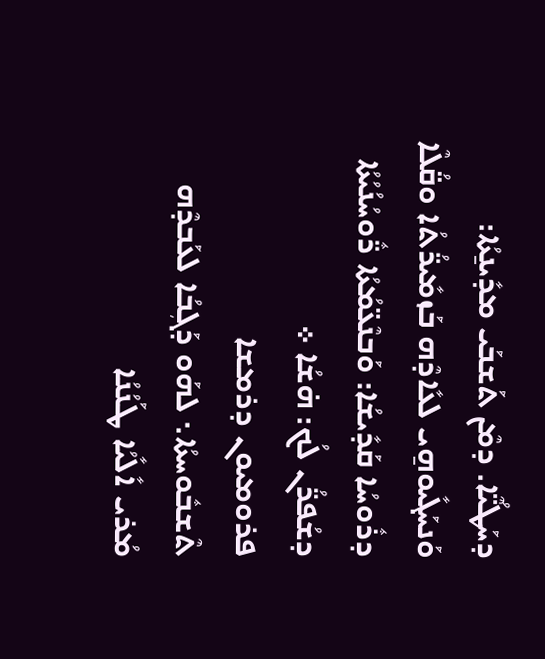ܕܚܰܛܳܝ̈ܶܐ. ܕܡܶܢ ܬܰܫܒܰܝ ܡܕܺܝܢ̱ܬܳܐ: ܘܰܢܚܰܓܺܝܘܗ̱ܝ ܠܥܺܐܕܶܗ ܒܰܙܡܺܝܪ̈ܳܬܳܐ ܘܩ̈ܳܠܶܐ ܕܪܽܘܚܳܐ ܩܰܕܺܝܫܳܐ: ܘܰܒܢܶܥ̈ܡܳܬܳܐ ܪ̈ܽܘܚܳܢܳܝܳܬܳܐ ܕܫܳܦܪ̈ܳܢ ܠܳܟ: ܗ̇ܫܳܐ ܀
ܦܪܘܡܝܘܢ ܕܪܡܫܐ
ܬܶܫܒܽܘܚܬܳܐ܆ ܠܗܰܘ ܕܰܓܼܒܳܐ ܠܥܰܒܕܶܗ ܡܳܪܝ ܐܺܠܺܝܳܐ ܛܰܢܳܢܳܐ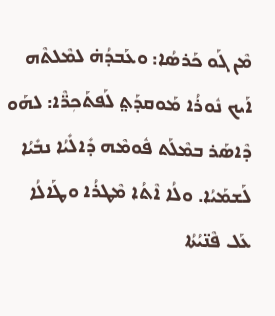ܡܶܢ ܓܰܘ ܟܰܪܣܳܐ: ܘܥܰܒܕܳܗ̇ ܠܡܶܠܬܶܗ ܐܰܝܟ ܢܽܘܪܳܐ ܡܰܘܩܕܰܬ݀ ܠܰܦܬܰܟܼܪ̈ܶܐ: ܠܗܰܘ ܕܶܐܣܰܪ ܒܡܶܠܰܬ ܦܽܘܡܶܗ ܕܺܐܠܺܝܳܐ ܢܒܺܝܳܐ ܠܰܫܡܰܝܳܐ. ܘܠܳܐ ܐܶܬܳܐ ܡܶܛܪܳܐ ܘܛܰܐܠܳܐ ܥܰܠ ܦܶܢ̈ܝܳܬܳܐ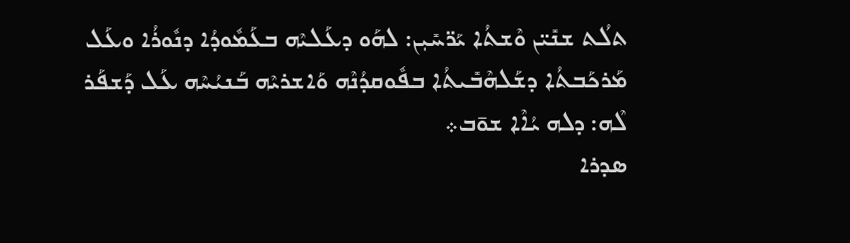ܬܠܳܬ ܫܢܺܝ̈ܢ ܘܶܫܬܳܐ ܝܰܪ̈ܚܺܝܼܢ: ܠܗܰܘ ܕܥܰܠܝܶܗ ܒܥܰܡܽܘܕܳܐ ܕܢܽܘܪܳܐ ܘܥܰܠ ܡܰܪܟܰܒܬܳܐ ܕܫܰܠܗܶܒܺܝܬܳܐ ܒܦܽܘܩܕܳܢܶܗ ܘܰܐܫܪܝܶܗ ܒܰܢܝܳܚܶܗ ܥܰܠ ܕܰܫܦܰܪ ܠܶܗ: ܕܠܗ ܝܳܐܶܐ ܫܘ̄ܒ܀
ܣܕܪܐ